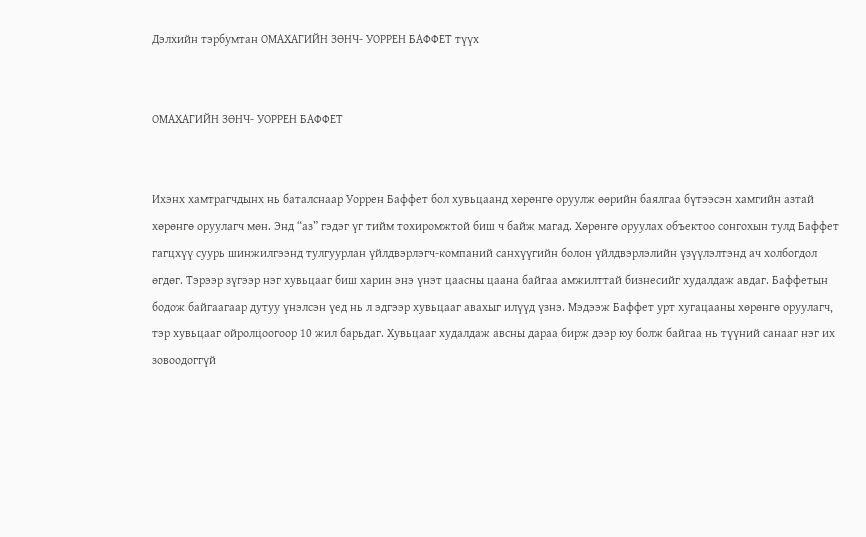Дэлхийн тэрбумтан ОМАХАГИЙН ЗӨНЧ- УОРРЕН БАФФЕТ түүх


ОМАХАГИЙН ЗӨНЧ- УОРРЕН БАФФЕТ


Ихэнх хамтрагчдынх нь баталснаар Уоррен Баффет бол хувьцаанд хөрөнгө оруулж өөрийн баялгаа бүтээсэн хамгийн азтай хөрөнгө оруулагч мөн. Энд “аз” гэдэг үг тийм тохиромжтой биш ч байж магад. Хөрөнгө оруулах объектоо сонгохын тулд Баффет гагцхүү суурь шинжилгээнд тулгуурлан үйлдвэрлэгч-компаний санхүүгийн болон үйлдвэрлэлийн үзүүлэлтэнд ач холбогдол өгдөг. Тэрээр зүгээр нэг хувьцааг биш харин энэ үнэт цаасны цаана байгаа амжилттай бизнесийг худалдаж авдаг. Баффетын бодож байгаагаар дутуу үнэлсэн үед нь л эдгээр хувьцааг авахыг илүүд үзнэ. Мэдээж Баффет урт хугацааны хөрөнгө оруулагч, тэр хувьцааг ойролцоогоор 10 жил барьдаг. Хувьцааг худалдаж авсны дараа бирж дээр юу болж байгаа нь түүний санааг нэг их зовоодоггүй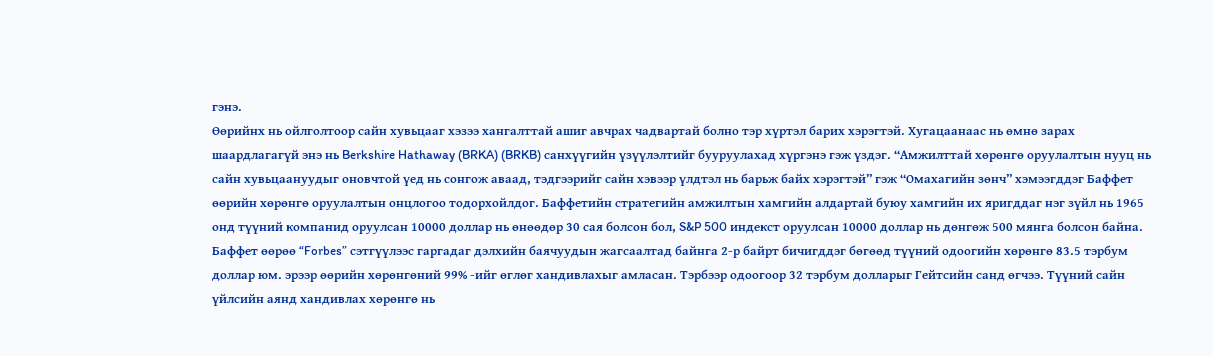гэнэ.
Өөрийнх нь ойлголтоор сайн хувьцааг хэзээ хангалттай ашиг авчрах чадвартай болно тэр хүртэл барих хэрэгтэй. Хугацаанаас нь өмнө зарах шаардлагагүй энэ нь Berkshire Hathaway (BRKA) (BRKB) санхүүгийн үзүүлэлтийг бууруулахад хүргэнэ гэж үздэг. “Амжилттай хөрөнгө оруулалтын нууц нь сайн хувьцаануудыг оновчтой үед нь сонгож аваад, тэдгээрийг сайн хэвээр үлдтэл нь барьж байх хэрэгтэй” гэж “Омахагийн зөнч” хэмээгддэг Баффет өөрийн хөрөнгө оруулалтын онцлогоо тодорхойлдог. Баффетийн стратегийн амжилтын хамгийн алдартай буюу хамгийн их яригддаг нэг зүйл нь 1965 онд түүний компанид оруулсан 10000 доллар нь өнөөдөр 30 сая болсон бол, S&P 500 индекст оруулсан 10000 доллар нь дөнгөж 500 мянга болсон байна. Баффет өөрөө “Forbes” сэтгүүлээс гаргадаг дэлхийн баячуудын жагсаалтад байнга 2-р байрт бичигддэг бөгөөд түүний одоогийн хөрөнгө 83.5 тэрбум доллар юм. эрээр өөрийн хөрөнгөний 99% -ийг өглөг хандивлахыг амласан. Тэрбээр одоогоор 32 тэрбум долларыг Гейтсийн санд өгчээ. Түүний сайн үйлсийн аянд хандивлах хөрөнгө нь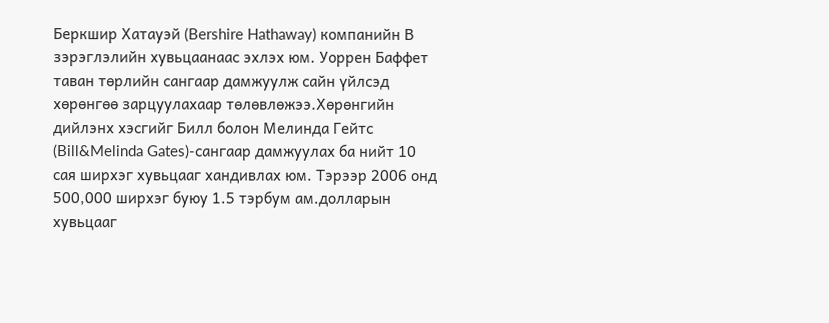Беркшир Хатауэй (Bershire Hathaway) компанийн В зэрэглэлийн хувьцаанаас эхлэх юм. Уоррен Баффет таван төрлийн сангаар дамжуулж сайн үйлсэд хөрөнгөө зарцуулахаар төлөвлөжээ.Хөрөнгийн дийлэнх хэсгийг Билл болон Мелинда Гейтс (Bill&Melinda Gates)-сангаар дамжуулах ба нийт 10 сая ширхэг хувьцааг хандивлах юм. Тэрээр 2006 онд 500,000 ширхэг буюу 1.5 тэрбум ам.долларын хувьцааг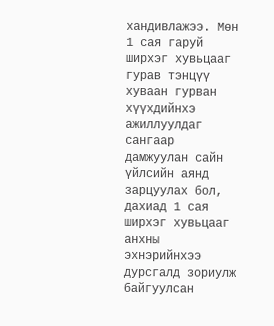хандивлажээ. Мөн 1 сая гаруй ширхэг хувьцааг гурав тэнцүү хуваан гурван хүүхдийнхэ ажиллуулдаг сангаар дамжуулан сайн үйлсийн аянд зарцуулах бол, дахиад 1 сая ширхэг хувьцааг анхны эхнэрийнхээ дурсгалд зориулж байгуулсан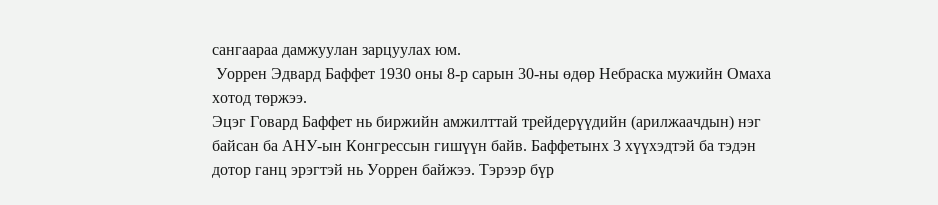сангаараа дамжуулан зарцуулах юм.
 Уоррен Эдвард Баффет 1930 оны 8-р сарын 30-ны өдөр Небраска мужийн Омаха хотод төржээ.
Эцэг Говард Баффет нь биржийн амжилттай трейдерүүдийн (арилжаачдын) нэг байсан ба АНУ-ын Конгрессын гишүүн байв. Баффетынх 3 хүүхэдтэй ба тэдэн дотор ганц эрэгтэй нь Уоррен байжээ. Тэрээр бүр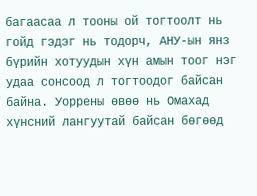багаасаа л тооны ой тогтоолт нь гойд гэдэг нь тодорч, АНУ-ын янз бүрийн хотуудын хүн амын тоог нэг удаа сонсоод л тогтоодог байсан байна. Уоррены өвөө нь Омахад хүнсний лангуутай байсан бөгөөд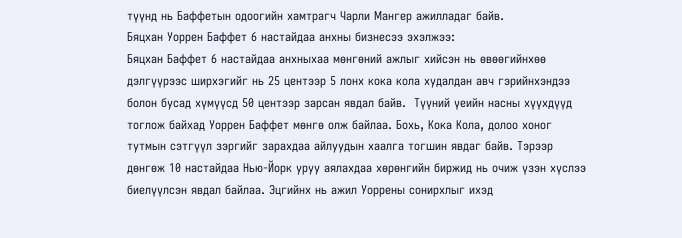түүнд нь Баффетын одоогийн хамтрагч Чарли Мангер ажилладаг байв.
Бяцхан Уоррен Баффет 6 настайдаа анхны бизнесээ эхэлжээ:
Бяцхан Баффет 6 настайдаа анхныхаа мөнгөний ажлыг хийсэн нь өвөөгийнхөө дэлгүүрээс ширхэгийг нь 25 центээр 5 лонх кока кола худалдан авч гэрийнхэндээ болон бусад хүмүүсд 50 центээр зарсан явдал байв.  Түүний үеийн насны хүүхдүүд тоглож байхад Уоррен Баффет мөнгө олж байлаа. Бохь, Кока Кола, долоо хоног тутмын сэтгүүл зэргийг зарахдаа айлуудын хаалга тогшин явдаг байв. Тэрээр дөнгөж 10 настайдаа Нью-Йорк уруу аялахдаа хөрөнгийн биржид нь очиж үзэн хүслээ биелүүлсэн явдал байлаа. Эцгийнх нь ажил Уоррены сонирхлыг ихэд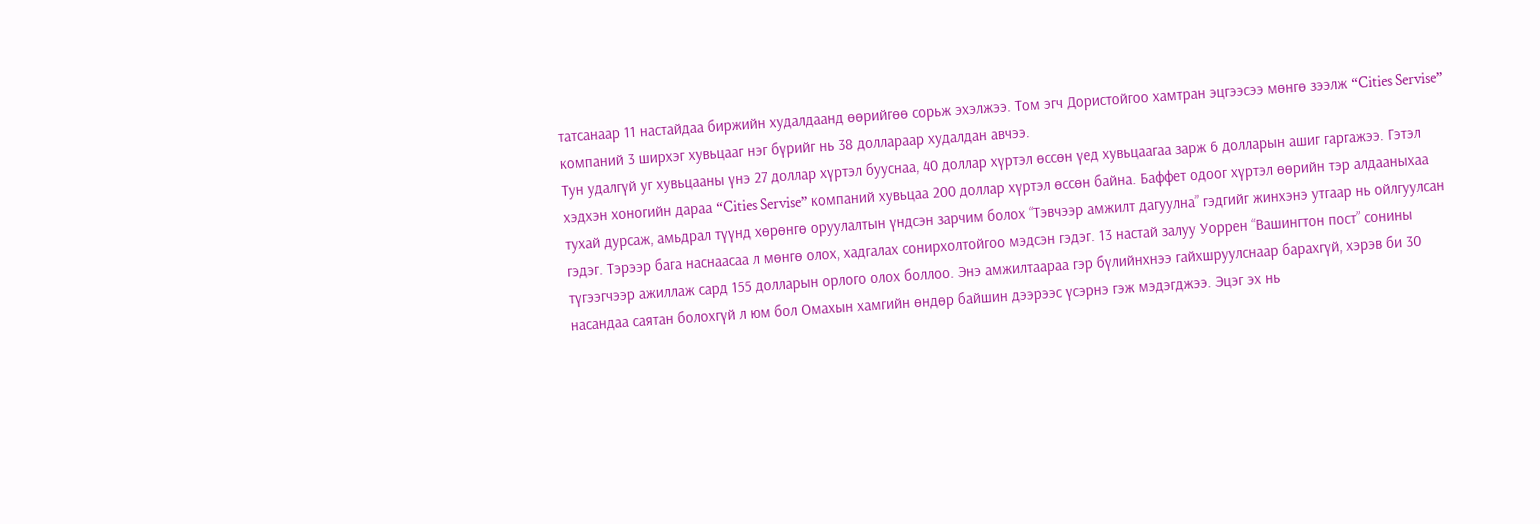татсанаар 11 настайдаа биржийн худалдаанд өөрийгөө сорьж эхэлжээ. Том эгч Дористойгоо хамтран эцгээсээ мөнгө зээлж “Cities Servise” компаний 3 ширхэг хувьцааг нэг бүрийг нь 38 доллараар худалдан авчээ.
Тун удалгүй уг хувьцааны үнэ 27 доллар хүртэл бууснаа, 40 доллар хүртэл өссөн үед хувьцаагаа зарж 6 долларын ашиг гаргажээ. Гэтэл хэдхэн хоногийн дараа “Cities Servise” компаний хувьцаа 200 доллар хүртэл өссөн байна. Баффет одоог хүртэл өөрийн тэр алдааныхаа тухай дурсаж, амьдрал түүнд хөрөнгө оруулалтын үндсэн зарчим болох “Тэвчээр амжилт дагуулна” гэдгийг жинхэнэ утгаар нь ойлгуулсан гэдэг. Тэрээр бага наснаасаа л мөнгө олох, хадгалах сонирхолтойгоо мэдсэн гэдэг. 13 настай залуу Уоррен “Вашингтон пост” сонины түгээгчээр ажиллаж сард 155 долларын орлого олох боллоо. Энэ амжилтаараа гэр бүлийнхнээ гайхшруулснаар барахгүй, хэрэв би 30 насандаа саятан болохгүй л юм бол Омахын хамгийн өндөр байшин дээрээс үсэрнэ гэж мэдэгджээ. Эцэг эх нь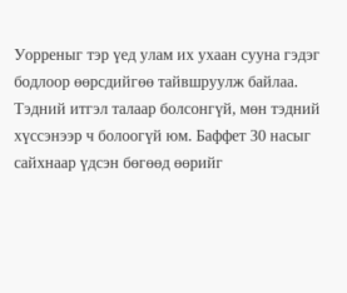Уорреныг тэр үед улам их ухаан сууна гэдэг бодлоор өөрсдийгөө тайвшруулж байлаа. Тэдний итгэл талаар болсонгүй, мөн тэдний хүссэнээр ч болоогүй юм. Баффет 30 насыг сайхнаар үдсэн бөгөөд өөрийг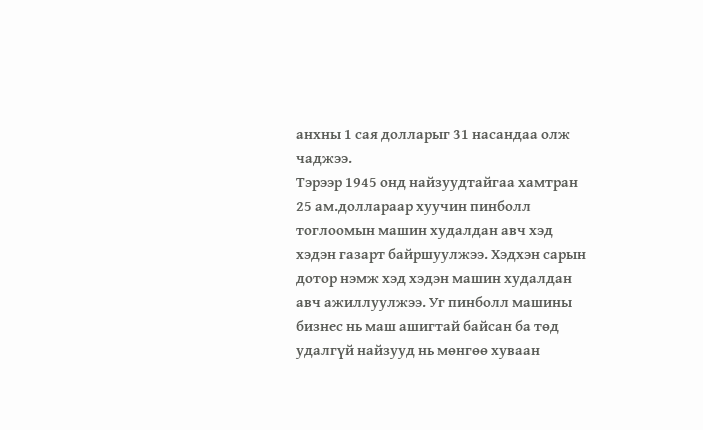анхны 1 сая долларыг 31 насандаа олж чаджээ.
Тэрээр 1945 онд найзуудтайгаа хамтран 25 ам.доллараар хуучин пинболл тоглоомын машин худалдан авч хэд хэдэн газарт байршуулжээ. Хэдхэн сарын дотор нэмж хэд хэдэн машин худалдан авч ажиллуулжээ. Уг пинболл машины бизнес нь маш ашигтай байсан ба төд удалгүй найзууд нь мөнгөө хуваан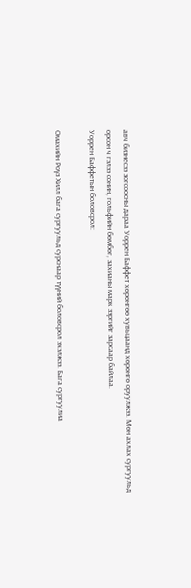авч бизнесээ зогсоосны дараа Уоррен Баффет хөрөнгөө хувьцаанд хөрөнгө оруулжээ. Мөн ахлах сургуульд орсон ч гэлээ сонин, гольфийн бөмбөг, захианы марк зэргийг зарсаар байлаа.
Уоррен Баффетын боловсрол:

Омахийн Роүз Хилл бага сургуульд сурснаар түүний боловсрол эхэлжээ. Бага сургуулиа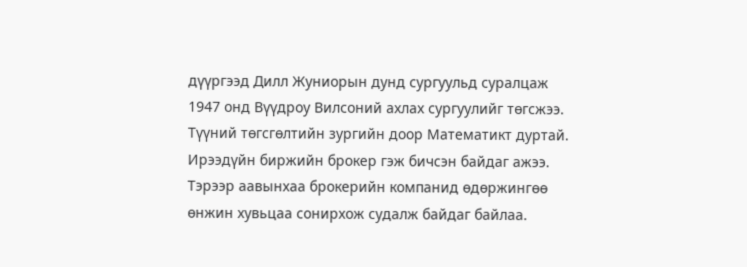дүүргээд Дилл Жуниорын дунд сургуульд суралцаж 1947 онд Вүүдроу Вилсоний ахлах сургуулийг төгсжээ. Түүний төгсгөлтийн зургийн доор Математикт дуртай.  Ирээдүйн биржийн брокер гэж бичсэн байдаг ажээ. Тэрээр аавынхаа брокерийн компанид өдөржингөө өнжин хувьцаа сонирхож судалж байдаг байлаа.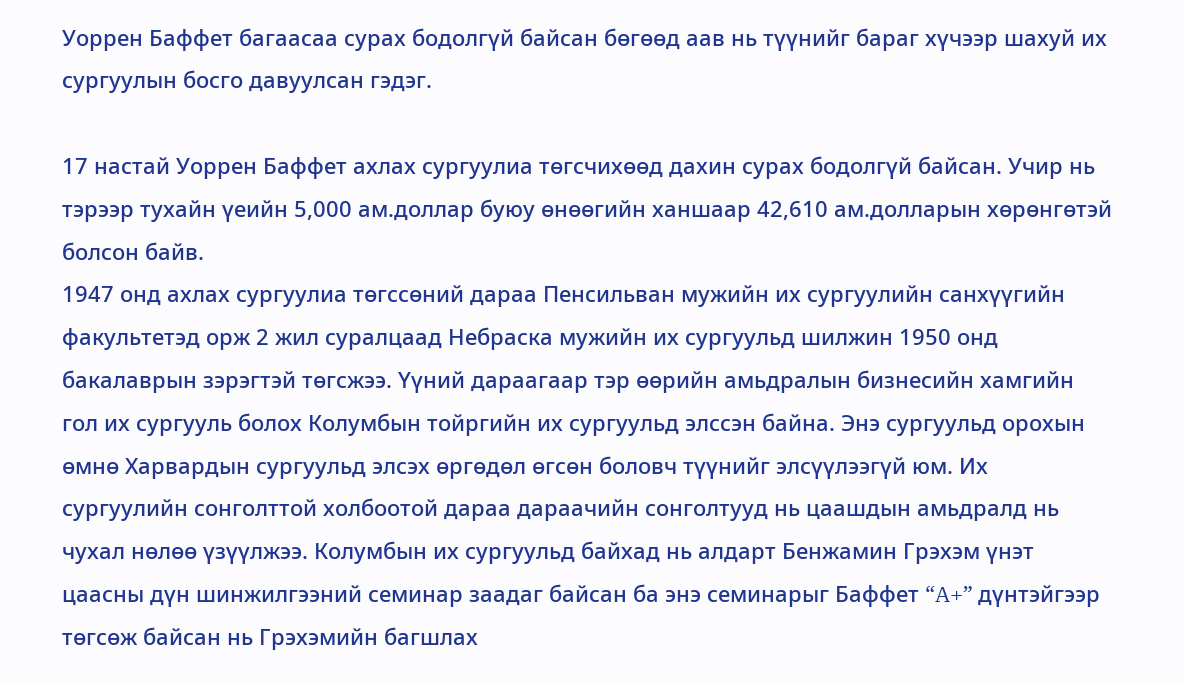Уоррен Баффет багаасаа сурах бодолгүй байсан бөгөөд аав нь түүнийг бараг хүчээр шахуй их сургуулын босго давуулсан гэдэг.

17 настай Уоррен Баффет ахлах сургуулиа төгсчихөөд дахин сурах бодолгүй байсан. Учир нь тэрээр тухайн үеийн 5,000 ам.доллар буюу өнөөгийн ханшаар 42,610 ам.долларын хөрөнгөтэй болсон байв.
1947 онд ахлах сургуулиа төгссөний дараа Пенсильван мужийн их сургуулийн санхүүгийн факультетэд орж 2 жил суралцаад Небраска мужийн их сургуульд шилжин 1950 онд бакалаврын зэрэгтэй төгсжээ. Үүний дараагаар тэр өөрийн амьдралын бизнесийн хамгийн гол их сургууль болох Колумбын тойргийн их сургуульд элссэн байна. Энэ сургуульд орохын өмнө Харвардын сургуульд элсэх өргөдөл өгсөн боловч түүнийг элсүүлээгүй юм. Их сургуулийн сонголттой холбоотой дараа дараачийн сонголтууд нь цаашдын амьдралд нь чухал нөлөө үзүүлжээ. Колумбын их сургуульд байхад нь алдарт Бенжамин Грэхэм үнэт цаасны дүн шинжилгээний семинар заадаг байсан ба энэ семинарыг Баффет “A+” дүнтэйгээр төгсөж байсан нь Грэхэмийн багшлах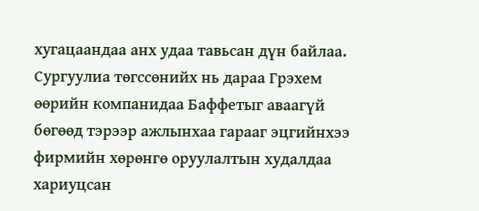хугацаандаа анх удаа тавьсан дүн байлаа. Сургуулиа төгссөнийх нь дараа Грэхем өөрийн компанидаа Баффетыг аваагүй бөгөөд тэрээр ажлынхаа гарааг эцгийнхээ фирмийн хөрөнгө оруулалтын худалдаа хариуцсан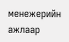менежерийн ажлаар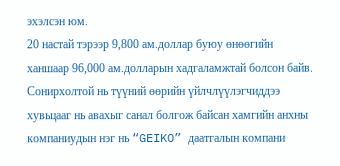эхэлсэн юм.
20 настай тэрээр 9,800 ам.доллар буюу өнөөгийн ханшаар 96,000 ам.долларын хадгаламжтай болсон байв. Сонирхолтой нь түүний өөрийн үйлчлүүлэгчиддээ хувьцааг нь авахыг санал болгож байсан хамгийн анхны компаниудын нэг нь “GEIKO” даатгалын компани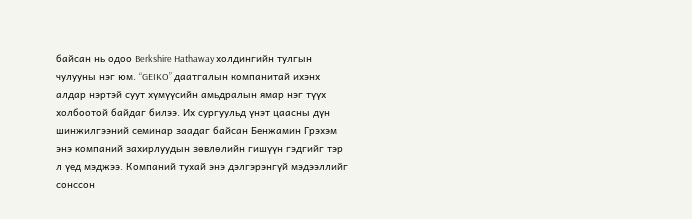байсан нь одоо Berkshire Hathaway холдингийн тулгын чулууны нэг юм. “GEIKO” даатгалын компанитай ихэнх алдар нэртэй суут хүмүүсийн амьдралын ямар нэг түүх холбоотой байдаг билээ. Их сургуульд үнэт цаасны дүн шинжилгээний семинар заадаг байсан Бенжамин Грэхэм энэ компаний захирлуудын зөвлөлийн гишүүн гэдгийг тэр л үед мэджээ. Компаний тухай энэ дэлгэрэнгүй мэдээллийг сонссон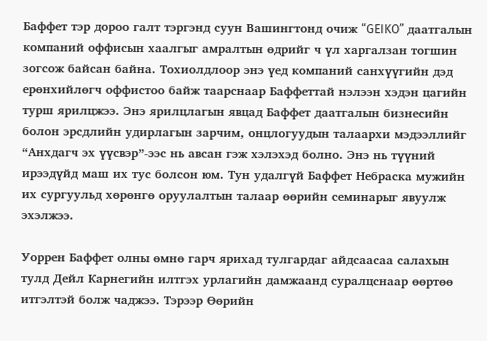Баффет тэр дороо галт тэргэнд суун Вашингтонд очиж “GEIKO” даатгалын компаний оффисын хаалгыг амралтын өдрийг ч үл харгалзан тогшин зогсож байсан байна. Тохиолдлоор энэ үед компаний санхүүгийн дэд ерөнхийлөгч оффистоо байж таарснаар Баффеттай нэлээн хэдэн цагийн турш ярилцжээ. Энэ ярилцлагын явцад Баффет даатгалын бизнесийн болон эрсдлийн удирлагын зарчим, онцлогуудын талаархи мэдээллийг “Анхдагч эх үүсвэр”-ээс нь авсан гэж хэлэхэд болно. Энэ нь түүний ирээдүйд маш их тус болсон юм. Тун удалгүй Баффет Небраска мужийн их сургуульд хөрөнгө оруулалтын талаар өөрийн семинарыг явуулж эхэлжээ.

Уоррен Баффет олны өмнө гарч ярихад тулгардаг айдсаасаа салахын тулд Дейл Карнегийн илтгэх урлагийн дамжаанд суралцснаар өөртөө итгэлтэй болж чаджээ. Тэрээр Өөрийн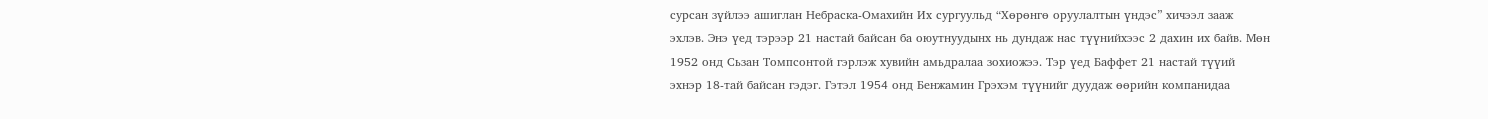сурсан зүйлээ ашиглан Небраска-Омахийн Их сургуульд “Хөрөнгө оруулалтын үндэс” хичээл зааж эхлэв. Энэ үед тэрээр 21 настай байсан ба оюутнуудынх нь дундаж нас түүнийхээс 2 дахин их байв. Мөн 1952 онд Сьзан Томпсонтой гэрлэж хувийн амьдралаа зохиожээ. Тэр үед Баффет 21 настай түүий эхнэр 18-тай байсан гэдэг. Гэтэл 1954 онд Бенжамин Грэхэм түүнийг дуудаж өөрийн компанидаа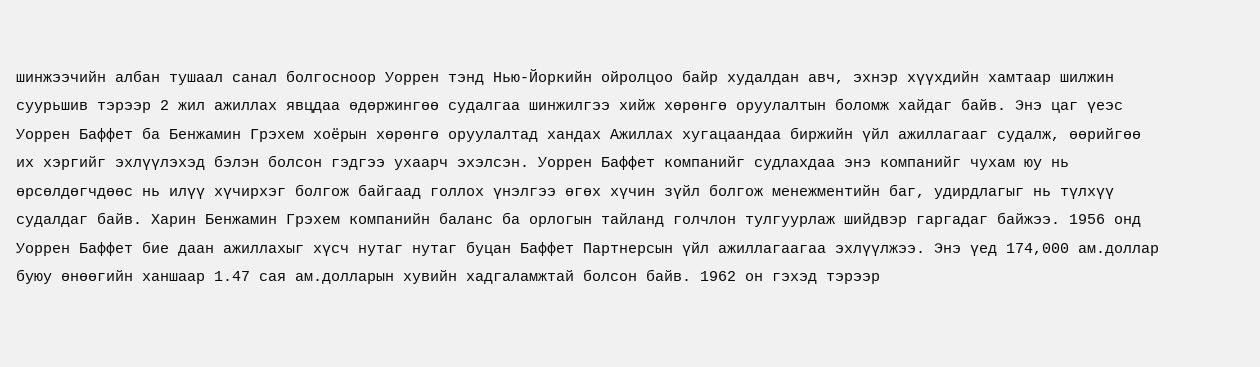шинжээчийн албан тушаал санал болгосноор Уоррен тэнд Нью-Йоркийн ойролцоо байр худалдан авч, эхнэр хүүхдийн хамтаар шилжин суурьшив тэрээр 2 жил ажиллах явцдаа өдөржингөө судалгаа шинжилгээ хийж хөрөнгө оруулалтын боломж хайдаг байв. Энэ цаг үеэс Уоррен Баффет ба Бенжамин Грэхем хоёрын хөрөнгө оруулалтад хандах Ажиллах хугацаандаа биржийн үйл ажиллагааг судалж, өөрийгөө их хэргийг эхлүүлэхэд бэлэн болсон гэдгээ ухаарч эхэлсэн. Уоррен Баффет компанийг судлахдаа энэ компанийг чухам юу нь өрсөлдөгчдөөс нь илүү хүчирхэг болгож байгаад голлох үнэлгээ өгөх хүчин зүйл болгож менежментийн баг, удирдлагыг нь түлхүү судалдаг байв. Харин Бенжамин Грэхем компанийн баланс ба орлогын тайланд голчлон тулгуурлаж шийдвэр гаргадаг байжээ. 1956 онд Уоррен Баффет бие даан ажиллахыг хүсч нутаг нутаг буцан Баффет Партнерсын үйл ажиллагаагаа эхлүүлжээ. Энэ үед 174,000 ам.доллар буюу өнөөгийн ханшаар 1.47 сая ам.долларын хувийн хадгаламжтай болсон байв. 1962 он гэхэд тэрээр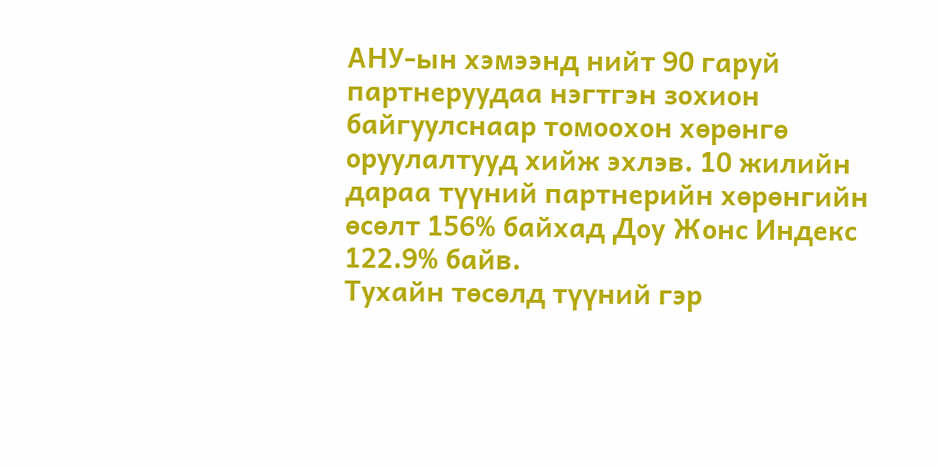АНУ-ын хэмээнд нийт 90 гаруй партнеруудаа нэгтгэн зохион байгуулснаар томоохон хөрөнгө оруулалтууд хийж эхлэв. 10 жилийн дараа түүний партнерийн хөрөнгийн өсөлт 156% байхад Доу Жонс Индекс 122.9% байв.
Тухайн төсөлд түүний гэр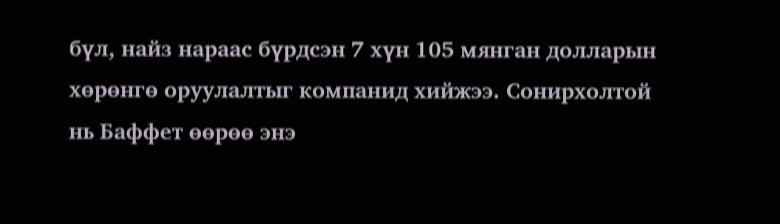бүл, найз нараас бүрдсэн 7 хүн 105 мянган долларын хөрөнгө оруулалтыг компанид хийжээ. Сонирхолтой нь Баффет өөрөө энэ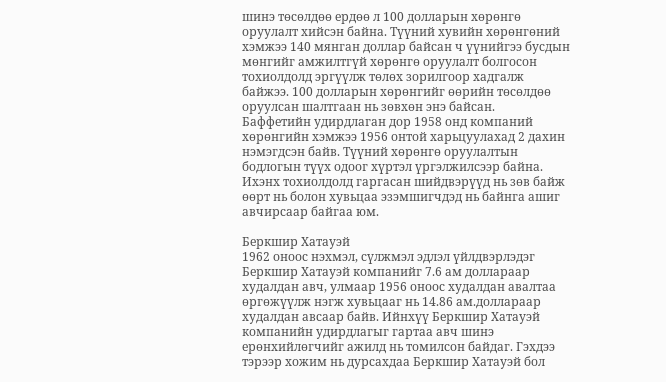шинэ төсөлдөө ердөө л 100 долларын хөрөнгө оруулалт хийсэн байна. Түүний хувийн хөрөнгөний хэмжээ 140 мянган доллар байсан ч үүнийгээ бусдын мөнгийг амжилтгүй хөрөнгө оруулалт болгосон тохиолдолд эргүүлж төлөх зорилгоор хадгалж байжээ. 100 долларын хөрөнгийг өөрийн төсөлдөө оруулсан шалтгаан нь зөвхөн энэ байсан.
Баффетийн удирдлаган дор 1958 онд компаний хөрөнгийн хэмжээ 1956 онтой харьцуулахад 2 дахин нэмэгдсэн байв. Түүний хөрөнгө оруулалтын бодлогын түүх одоог хүртэл үргэлжилсээр байна. Ихэнх тохиолдолд гаргасан шийдвэрүүд нь зөв байж өөрт нь болон хувьцаа эзэмшигчдэд нь байнга ашиг авчирсаар байгаа юм.

Беркшир Хатауэй
1962 оноос нэхмэл, сүлжмэл эдлэл үйлдвэрлэдэг Беркшир Хатауэй компанийг 7.6 ам доллараар худалдан авч, улмаар 1956 оноос худалдан авалтаа өргөжүүлж нэгж хувьцааг нь 14.86 ам.доллараар худалдан авсаар байв. Ийнхүү Беркшир Хатауэй компанийн удирдлагыг гартаа авч шинэ ерөнхийлөгчийг ажилд нь томилсон байдаг. Гэхдээ тэрээр хожим нь дурсахдаа Беркшир Хатауэй бол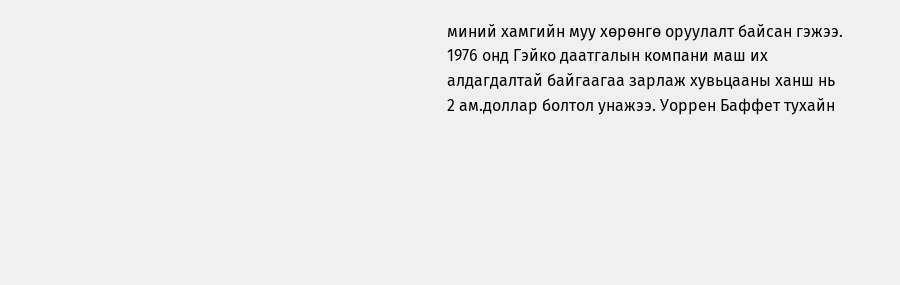миний хамгийн муу хөрөнгө оруулалт байсан гэжээ. 1976 онд Гэйко даатгалын компани маш их алдагдалтай байгаагаа зарлаж хувьцааны ханш нь 2 ам.доллар болтол унажээ. Уоррен Баффет тухайн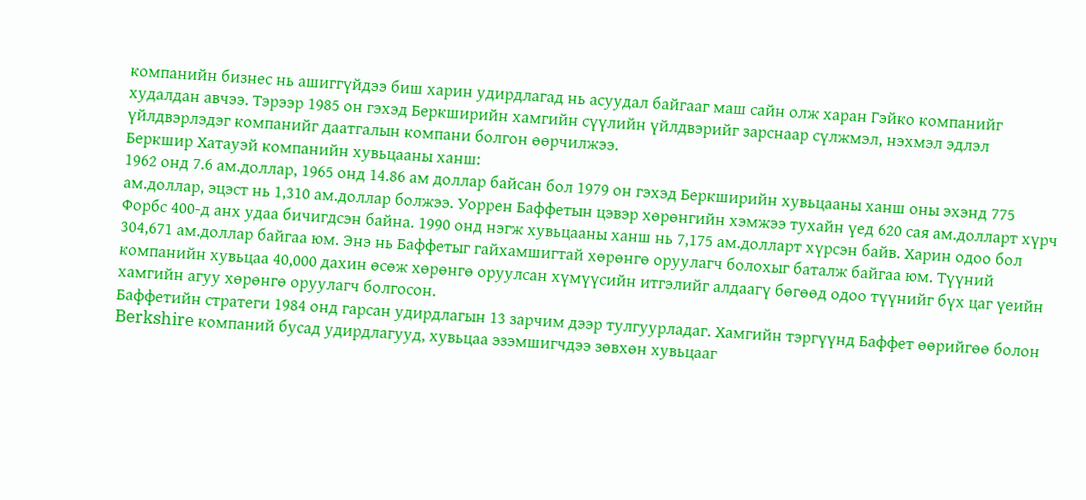компанийн бизнес нь ашиггүйдээ биш харин удирдлагад нь асуудал байгааг маш сайн олж харан Гэйко компанийг худалдан авчээ. Тэрээр 1985 он гэхэд Беркширийн хамгийн сүүлийн үйлдвэрийг зарснаар сүлжмэл, нэхмэл эдлэл үйлдвэрлэдэг компанийг даатгалын компани болгон өөрчилжээ.
Беркшир Хатауэй компанийн хувьцааны ханш:
1962 онд 7.6 ам.доллар, 1965 онд 14.86 ам доллар байсан бол 1979 он гэхэд Беркширийн хувьцааны ханш оны эхэнд 775 ам.доллар, эцэст нь 1,310 ам.доллар болжээ. Уоррен Баффетын цэвэр хөрөнгийн хэмжээ тухайн үед 620 сая ам.долларт хүрч Форбс 400-д анх удаа бичигдсэн байна. 1990 онд нэгж хувьцааны ханш нь 7,175 ам.долларт хүрсэн байв. Харин одоо бол 304,671 ам.доллар байгаа юм. Энэ нь Баффетыг гайхамшигтай хөрөнгө оруулагч болохыг баталж байгаа юм. Түүний компанийн хувьцаа 40,000 дахин өсөж хөрөнгө оруулсан хүмүүсийн итгэлийг алдаагү бөгөөд одоо түүнийг бүх цаг үеийн хамгийн агуу хөрөнгө оруулагч болгосон.
Баффетийн стратеги 1984 онд гарсан удирдлагын 13 зарчим дээр тулгуурладаг. Хамгийн тэргүүнд Баффет өөрийгөө болон Berkshire компаний бусад удирдлагууд, хувьцаа эзэмшигчдээ зөвхөн хувьцааг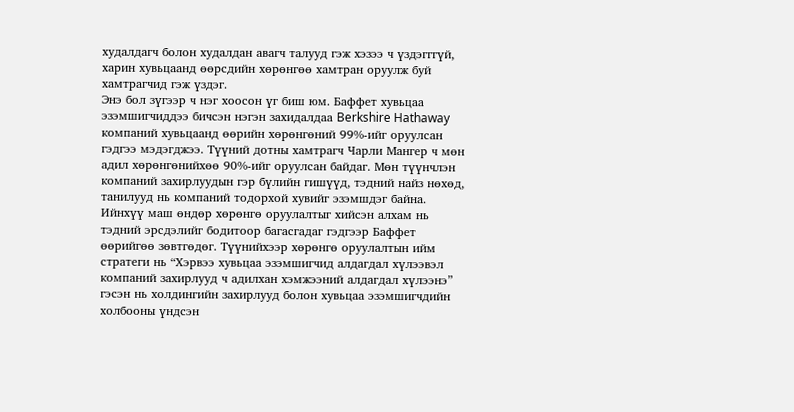худалдагч болон худалдан авагч талууд гэж хэзээ ч үздэгггүй, харин хувьцаанд өөрсдийн хөрөнгөө хамтран оруулж буй хамтрагчид гэж үздэг.
Энэ бол зүгээр ч нэг хоосон үг биш юм. Баффет хувьцаа эзэмшигчиддээ бичсэн нэгэн захидалдаа Berkshire Hathaway компаний хувьцаанд өөрийн хөрөнгөний 99%-ийг оруулсан гэдгээ мэдэгджээ. Түүний дотны хамтрагч Чарли Мангер ч мөн адил хөрөнгөнийхөө 90%-ийг оруулсан байдаг. Мөн түүнчлэн компаний захирлуудын гэр бүлийн гишүүд, тэдний найз нөхөд, танилууд нь компаний тодорхой хувийг эзэмшдэг байна.
Ийнхүү маш өндөр хөрөнгө оруулалтыг хийсэн алхам нь тэдний эрсдэлийг бодитоор багасгадаг гэдгээр Баффет өөрийгөө зөвтгөдөг. Түүнийхээр хөрөнгө оруулалтын ийм стратеги нь “Хэрвээ хувьцаа эзэмшигчид алдагдал хүлээвэл компаний захирлууд ч адилхан хэмжээний алдагдал хүлээнэ” гэсэн нь холдингийн захирлууд болон хувьцаа эзэмшигчдийн холбооны үндсэн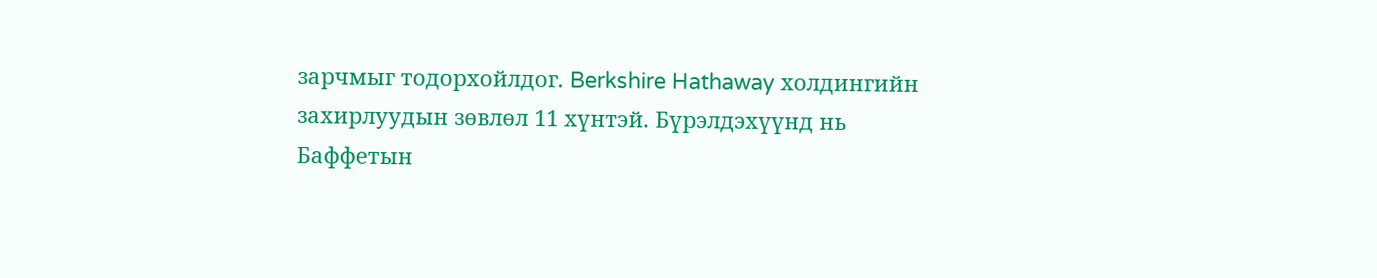зарчмыг тодорхойлдог. Berkshire Hathaway холдингийн захирлуудын зөвлөл 11 хүнтэй. Бүрэлдэхүүнд нь Баффетын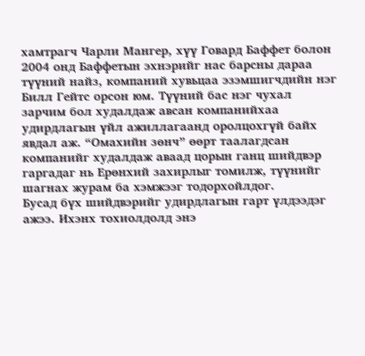хамтрагч Чарли Мангер, хүү Говард Баффет болон 2004 онд Баффетын эхнэрийг нас барсны дараа түүний найз, компаний хувьцаа эзэмшигчдийн нэг Билл Гейтс орсон юм. Түүний бас нэг чухал зарчим бол худалдаж авсан компанийхаа удирдлагын үйл ажиллагаанд оролцохгүй байх явдал аж. “Омахийн зөнч” өөрт таалагдсан компанийг худалдаж аваад цорын ганц шийдвэр гаргадаг нь Ерөнхий захирлыг томилж, түүнийг шагнах журам ба хэмжээг тодорхойлдог.
Бусад бүх шийдвэрийг удирдлагын гарт үлдээдэг ажээ. Ихэнх тохиолдолд энэ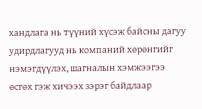хандлага нь түүний хүсэж байсны дагуу удирдлагууд нь компаний хөрөнгийг нэмэгдүүлэх, шагналын хэмжээгээ өсгөх гэж хичээх зэрэг байдлаар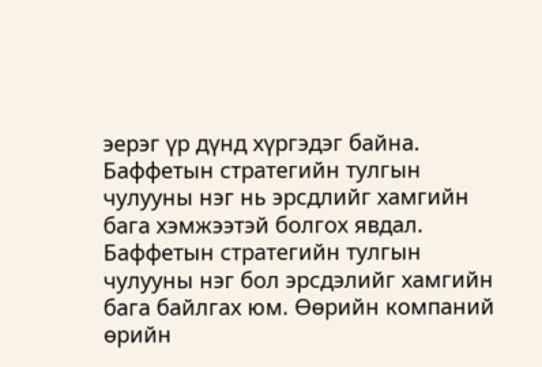эерэг үр дүнд хүргэдэг байна. Баффетын стратегийн тулгын чулууны нэг нь эрсдлийг хамгийн бага хэмжээтэй болгох явдал. Баффетын стратегийн тулгын чулууны нэг бол эрсдэлийг хамгийн бага байлгах юм. Өөрийн компаний өрийн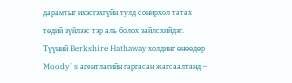дарамтыг ихэсгэхгүйн тулд сонирхол татах төдий зүйлээс тэр аль болох зайлсхийдэг. Түүний Berkshire Hathaway холдинг өнөөдөр Moody`s агентлагийн гаргасан жагсаалтанд –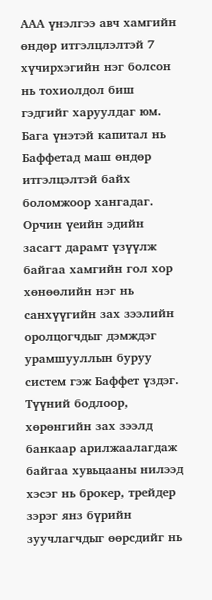AАА үнэлгээ авч хамгийн өндөр итгэлцлэлтэй 7 хүчирхэгийн нэг болсон нь тохиолдол биш гэдгийг харуулдаг юм. Бага үнэтэй капитал нь Баффетад маш өндөр итгэлцэлтэй байх боломжоор хангадаг.
Орчин үеийн эдийн засагт дарамт үзүүлж байгаа хамгийн гол хор хөнөөлийн нэг нь санхүүгийн зах зээлийн оролцогчдыг дэмждэг урамшууллын буруу систем гэж Баффет үздэг. Түүний бодлоор, хөрөнгийн зах зээлд банкаар арилжаалагдаж байгаа хувьцааны нилээд хэсэг нь брокер, трейдер зэрэг янз бүрийн зуучлагчдыг өөрсдийг нь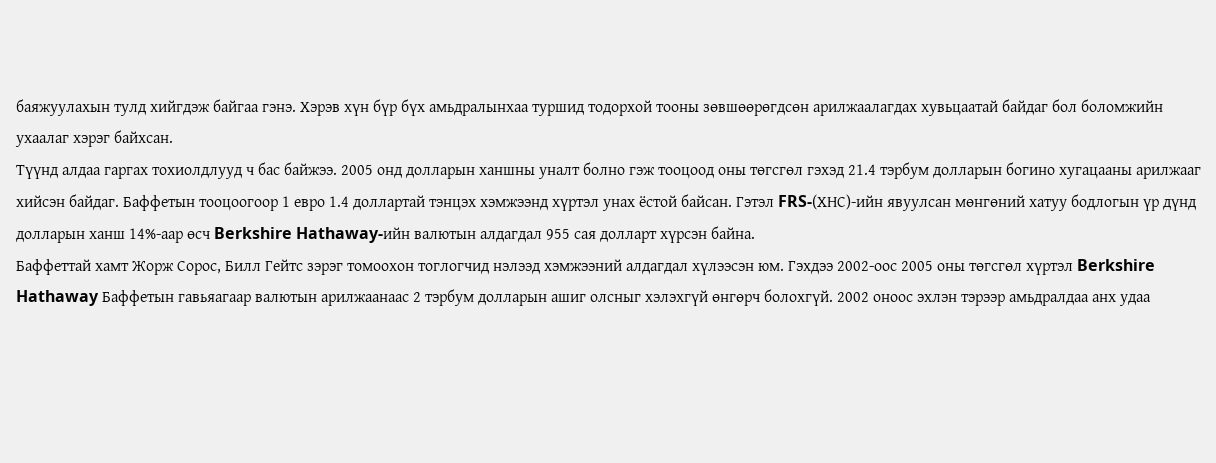баяжуулахын тулд хийгдэж байгаа гэнэ. Хэрэв хүн бүр бүх амьдралынхаа туршид тодорхой тооны зөвшөөрөгдсөн арилжаалагдах хувьцаатай байдаг бол боломжийн ухаалаг хэрэг байхсан.
Түүнд алдаа гаргах тохиолдлууд ч бас байжээ. 2005 онд долларын ханшны уналт болно гэж тооцоод оны төгсгөл гэхэд 21.4 тэрбум долларын богино хугацааны арилжааг хийсэн байдаг. Баффетын тооцоогоор 1 евро 1.4 доллартай тэнцэх хэмжээнд хүртэл унах ёстой байсан. Гэтэл FRS-(ХНС)-ийн явуулсан мөнгөний хатуу бодлогын үр дүнд долларын ханш 14%-аар өсч Berkshire Hathaway-ийн валютын алдагдал 955 сая долларт хүрсэн байна.
Баффеттай хамт Жорж Сорос, Билл Гейтс зэрэг томоохон тоглогчид нэлээд хэмжээний алдагдал хүлээсэн юм. Гэхдээ 2002-оос 2005 оны төгсгөл хүртэл Berkshire Hathaway Баффетын гавьяагаар валютын арилжаанаас 2 тэрбум долларын ашиг олсныг хэлэхгүй өнгөрч болохгүй. 2002 оноос эхлэн тэрээр амьдралдаа анх удаа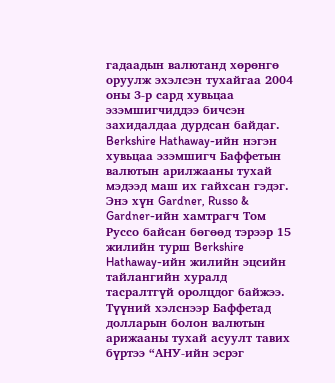гадаадын валютанд хөрөнгө оруулж эхэлсэн тухайгаа 2004 оны 3-р сард хувьцаа эзэмшигчиддээ бичсэн захидалдаа дурдсан байдаг. Berkshire Hathaway-ийн нэгэн хувьцаа эзэмшигч Баффетын валютын арилжааны тухай мэдээд маш их гайхсан гэдэг.
Энэ хүн Gardner, Russo & Gardner-ийн хамтрагч Том Руссо байсан бөгөөд тэрээр 15 жилийн турш Berkshire Hathaway-ийн жилийн эцсийн тайлангийн хуралд тасралтгүй оролцдог байжээ. Түүний хэлснээр Баффетад долларын болон валютын арижааны тухай асуулт тавих бүртээ “АНУ-ийн эсрэг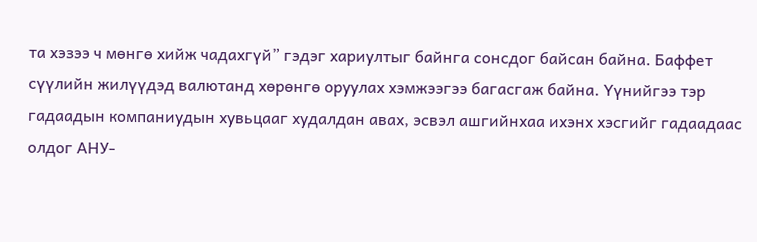та хэзээ ч мөнгө хийж чадахгүй” гэдэг хариултыг байнга сонсдог байсан байна. Баффет сүүлийн жилүүдэд валютанд хөрөнгө оруулах хэмжээгээ багасгаж байна. Үүнийгээ тэр гадаадын компаниудын хувьцааг худалдан авах, эсвэл ашгийнхаа ихэнх хэсгийг гадаадаас олдог АНУ-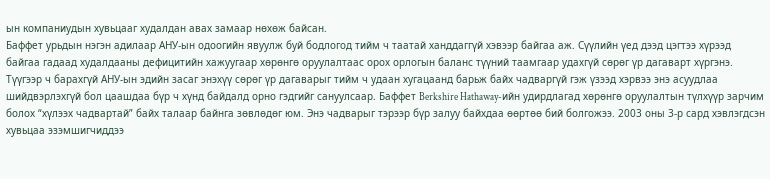ын компаниудын хувьцааг худалдан авах замаар нөхөж байсан.
Баффет урьдын нэгэн адилаар АНУ-ын одоогийн явуулж буй бодлогод тийм ч таатай ханддаггүй хэвээр байгаа аж. Сүүлийн үед дээд цэгтээ хүрээд байгаа гадаад худалдааны дефицитийн хажуугаар хөрөнгө оруулалтаас орох орлогын баланс түүний таамгаар удахгүй сөрөг үр дагаварт хүргэнэ. Түүгээр ч барахгүй АНУ-ын эдийн засаг энэхүү сөрөг үр дагаварыг тийм ч удаан хугацаанд барьж байх чадваргүй гэж үзээд хэрвээ энэ асуудлаа шийдвэрлэхгүй бол цаашдаа бүр ч хүнд байдалд орно гэдгийг сануулсаар. Баффет Berkshire Hathaway-ийн удирдлагад хөрөнгө оруулалтын түлхүүр зарчим болох “хүлээх чадвартай” байх талаар байнга зөвлөдөг юм. Энэ чадварыг тэрээр бүр залуу байхдаа өөртөө бий болгожээ. 2003 оны 3-р сард хэвлэгдсэн хувьцаа эзэмшигчиддээ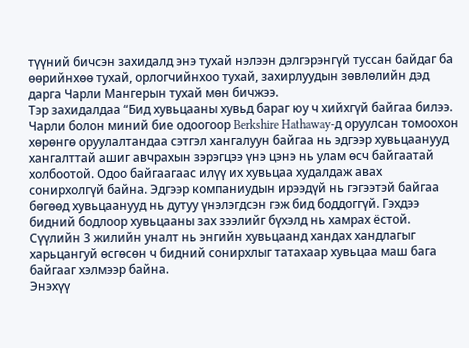түүний бичсэн захидалд энэ тухай нэлээн дэлгэрэнгүй туссан байдаг ба өөрийнхөө тухай, орлогчийнхоо тухай, захирлуудын зөвлөлийн дэд дарга Чарли Мангерын тухай мөн бичжээ.
Тэр захидалдаа “Бид хувьцааны хувьд бараг юу ч хийхгүй байгаа билээ. Чарли болон миний бие одоогоор Berkshire Hathaway-д оруулсан томоохон хөрөнгө оруулалтандаа сэтгэл хангалуун байгаа нь эдгээр хувьцаанууд хангалттай ашиг авчрахын зэрэгцээ үнэ цэнэ нь улам өсч байгаатай холбоотой. Одоо байгаагаас илүү их хувьцаа худалдаж авах сонирхолгүй байна. Эдгээр компаниудын ирээдүй нь гэгээтэй байгаа бөгөөд хувьцаанууд нь дутуу үнэлэгдсэн гэж бид боддоггүй. Гэхдээ бидний бодлоор хувьцааны зах зээлийг бүхэлд нь хамрах ёстой. Сүүлийн 3 жилийн уналт нь энгийн хувьцаанд хандах хандлагыг харьцангуй өсгөсөн ч бидний сонирхлыг татахаар хувьцаа маш бага байгааг хэлмээр байна.
Энэхүү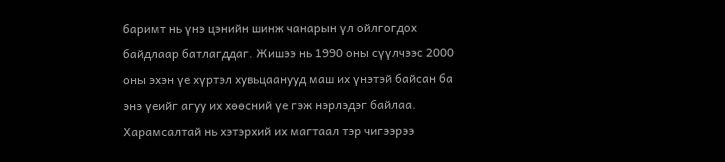баримт нь үнэ цэнийн шинж чанарын үл ойлгогдох байдлаар батлагддаг. Жишээ нь 1990 оны сүүлчээс 2000 оны эхэн үе хүртэл хувьцаанууд маш их үнэтэй байсан ба энэ үеийг агуу их хөөсний үе гэж нэрлэдэг байлаа. Харамсалтай нь хэтэрхий их магтаал тэр чигээрээ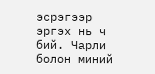эсрэгээр эргэх нь ч бий. Чарли болон миний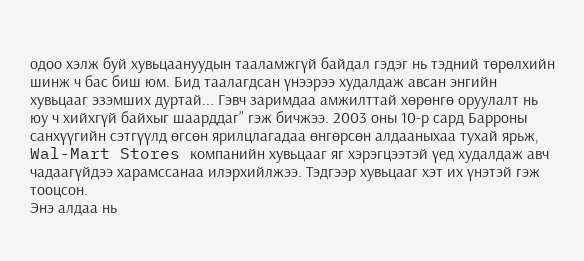одоо хэлж буй хувьцаануудын тааламжгүй байдал гэдэг нь тэдний төрөлхийн шинж ч бас биш юм. Бид таалагдсан үнээрээ худалдаж авсан энгийн хувьцааг эзэмших дуртай... Гэвч заримдаа амжилттай хөрөнгө оруулалт нь юу ч хийхгүй байхыг шаарддаг” гэж бичжээ. 2003 оны 10-р сард Барроны санхүүгийн сэтгүүлд өгсөн ярилцлагадаа өнгөрсөн алдааныхаа тухай ярьж, Wal-Mart Stores компанийн хувьцааг яг хэрэгцээтэй үед худалдаж авч чадаагүйдээ харамссанаа илэрхийлжээ. Тэдгээр хувьцааг хэт их үнэтэй гэж тооцсон.
Энэ алдаа нь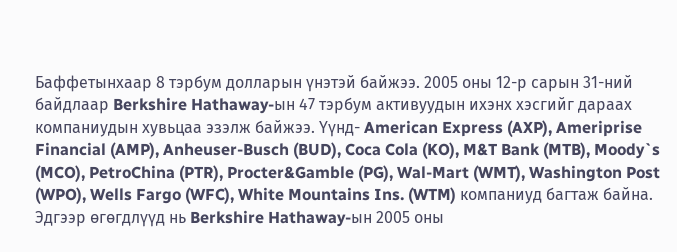Баффетынхаар 8 тэрбум долларын үнэтэй байжээ. 2005 оны 12-р сарын 31-ний байдлаар Berkshire Hathaway-ын 47 тэрбум активуудын ихэнх хэсгийг дараах компаниудын хувьцаа эзэлж байжээ. Үүнд- American Express (AXP), Ameriprise Financial (AMP), Anheuser-Busch (BUD), Coca Cola (KO), M&T Bank (MTB), Moody`s (MCO), PetroChina (PTR), Procter&Gamble (PG), Wal-Mart (WMT), Washington Post (WPO), Wells Fargo (WFC), White Mountains Ins. (WTM) компаниуд багтаж байна. Эдгээр өгөгдлүүд нь Berkshire Hathaway-ын 2005 оны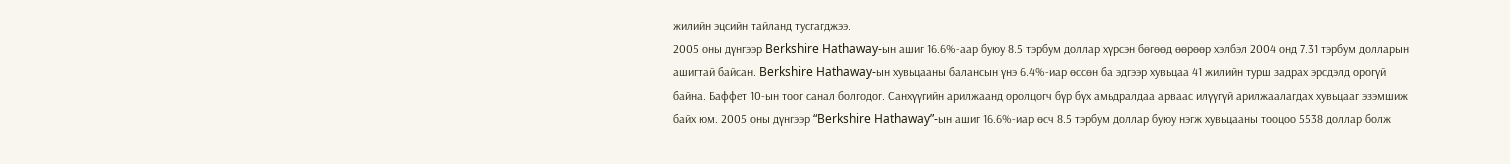жилийн эцсийн тайланд тусгагджээ.
2005 оны дүнгээр Berkshire Hathaway-ын ашиг 16.6%-аар буюу 8.5 тэрбум доллар хүрсэн бөгөөд өөрөөр хэлбэл 2004 онд 7.31 тэрбум долларын ашигтай байсан. Berkshire Hathaway-ын хувьцааны балансын үнэ 6.4%-иар өссөн ба эдгээр хувьцаа 41 жилийн турш задрах эрсдэлд орогүй байна. Баффет 10-ын тоог санал болгодог. Санхүүгийн арилжаанд оролцогч бүр бүх амьдралдаа арваас илүүгүй арилжаалагдах хувьцааг эзэмшиж байх юм. 2005 оны дүнгээр “Berkshire Hathaway”-ын ашиг 16.6%-иар өсч 8.5 тэрбум доллар буюу нэгж хувьцааны тооцоо 5538 доллар болж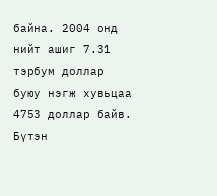байна. 2004 онд нийт ашиг 7.31 тэрбум доллар буюу нэгж хувьцаа 4753 доллар байв. Бүтэн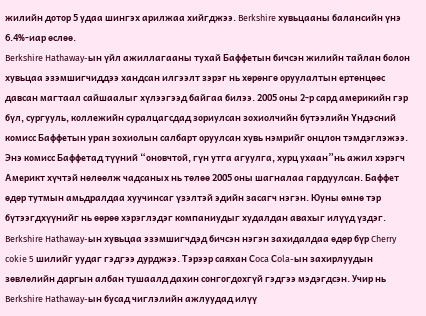жилийн дотор 5 удаа шингэх арилжаа хийгджээ. Berkshire хувьцааны балансийн үнэ 6.4%-иар өслөө.
Berkshire Hathaway-ын үйл ажиллагааны тухай Баффетын бичсэн жилийн тайлан болон хувьцаа эзэмшигчиддээ хандсан илгээлт зэрэг нь хөрөнгө оруулалтын ертөнцөөс давсан магтаал сайшаалыг хүлээгээд байгаа билээ. 2005 оны 2-р сард америкийн гэр бүл, сургууль, коллежийн суралцагсдад зориулсан зохиолчийн бүтээлийн Үндэсний комисс Баффетын уран зохиолын салбарт оруулсан хувь нэмрийг онцлон тэмдэглэжээ. Энэ комисс Баффетад түүний “оновчтой, гүн утга агуулга, хурц ухаан”нь ажил хэрэгч Америкт хүчтэй нөлөөлж чадсаных нь төлөө 2005 оны шагналаа гардуулсан. Баффет өдөр тутмын амьдралдаа хуучинсаг үзэлтэй эдийн засагч нэгэн. Юуны өмнө тэр бүтээгдхүүнийг нь өөрөө хэрэглэдэг компаниудыг худалдан авахыг илүүд үздэг.
Berkshire Hathaway-ын хувьцаа эзэмшигчдэд бичсэн нэгэн захидалдаа өдөр бүр Cherry cokie 5 шилийг уудаг гэдгээ дурджээ. Тэрээр саяхан Сoca Сola-ын захирлуудын зөвлөлийн даргын албан тушаалд дахин сонгогдохгүй гэдгээ мэдэгдсэн. Учир нь Berkshire Hathaway-ын бусад чиглэлийн ажлуудад илүү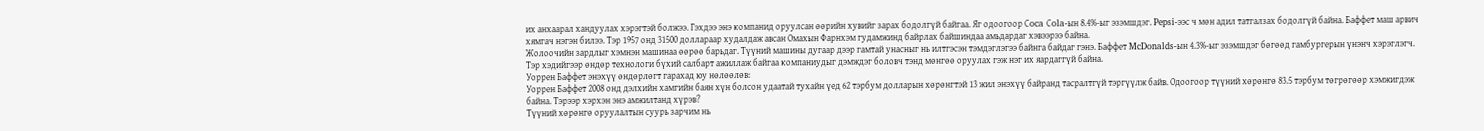их анхаарал хандуулах хэрэгтэй болжээ. Гэхдээ энэ компанид оруулсан өөрийн хувийг зарах бодолгүй байгаа. Яг одоогоор Сoca Сola-ын 8.4%-ыг эзэмшдэг. Pepsi-ээс ч мөн адил татгалзах бодолгүй байна. Баффет маш арвич хямгач нэгэн билээ. Тэр 1957 онд 31500 доллараар худалдаж авсан Омахын Фарнхэм гудамжинд байрлах байшиндаа амьдардаг хэвээрээ байна.
Жолоочийн зардлыг хэмнэн машинаа өөрөө барьдаг. Түүний машины дугаар дээр гамтай унасныг нь илтгэсэн тэмдэглэгээ байнга байдаг гэнэ. Баффет McDonalds-ын 4.3%-ыг эзэмшдэг бөгөөд гамбургерын үнэнч хэрэглэгч. Тэр хэдийгээр өндөр технологи бүхий салбарт ажиллаж байгаа компаниудыг дэмждэг боловч тэнд мөнгөө оруулах гэж нэг их яардаггүй байна.
Уоррен Баффет энэхүү өндөрлөгт гарахад юу нөлөөлөв:
Уоррен Баффет 2008 онд дэлхийн хамгийн баян хүн болсон удаатай тухайн үед 62 тэрбум долларын хөрөнгтэй 13 жил энэхүү байранд тасралтгүй тэргүүлж байв. Одоогоор түүний хөрөнгө 83.5 тэрбум төгрөгөөр хэмжигдэж байна. Тэрээр хэрхэн энэ амжилтанд хүрэв?
Түүний хөрөнгө оруулалтын суурь зарчим нь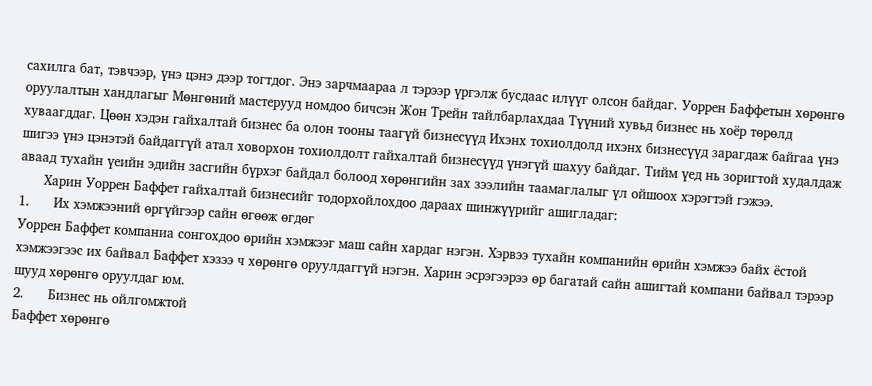сахилга бат, тэвчээр, үнэ цэнэ дээр тогтдог. Энэ зарчмаараа л тэрээр үргэлж бусдаас илүүг олсон байдаг. Уоррен Баффетын хөрөнгө оруулалтын хандлагыг Мөнгөний мастерууд номдоо бичсэн Жон Трейн тайлбарлахдаа Түүний хувьд бизнес нь хоёр төрөлд хуваагддаг. Цөөн хэдэн гайхалтай бизнес ба олон тооны таагүй бизнесүүд Ихэнх тохиолдолд ихэнх бизнесүүд зарагдаж байгаа үнэ шигээ үнэ цэнэтэй байдаггүй атал ховорхон тохиолдолт гайхалтай бизнесүүд үнэгүй шахуу байдаг. Тийм үед нь зоригтой худалдаж аваад тухайн үеийн эдийн засгийн бүрхэг байдал болоод хөрөнгийн зах зээлийн таамаглалыг үл ойшоох хэрэгтэй гэжээ.
      Харин Уоррен Баффет гайхалтай бизнесийг тодорхойлохдоо дараах шинжүүрийг ашигладаг:
1.      Их хэмжээний өргүйгээр сайн өгөөж өгдөг
Уоррен Баффет компаниа сонгохдоо өрийн хэмжээг маш сайн хардаг нэгэн. Хэрвээ тухайн компанийн өрийн хэмжээ байх ёстой хэмжээгээс их байвал Баффет хэзээ ч хөрөнгө оруулдаггүй нэгэн. Харин эсрэгээрээ өр багатай сайн ашигтай компани байвал тэрээр шууд хөрөнгө оруулдаг юм.
2.      Бизнес нь ойлгомжтой
Баффет хөрөнгө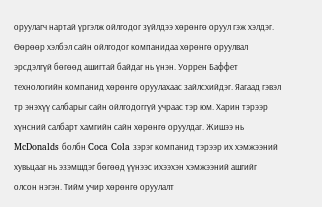оруулагч нартай үргэлж ойлгодог зүйлдээ хөрөнгө оруул гэж хэлдэг. Өөрөөр хэлбэл сайн ойлгодог компанидаа хөрөнгө оруулвал эрсдэлгүй бөгөөд ашигтай байдаг нь үнэн. Уоррен Баффет технологийн компанид хөрөнгө оруулахаас зайлсхийдэг. Яагаад гэвэл тр энэхүү салбарыг сайн ойлгодоггүй учраас тэр юм. Харин тэрээр хүнсний салбарт хамгийн сайн хөрөнгө оруулдаг. Жишээ нь McDonalds болбн Coca Cola зэрэг компанид тэрээр их хэмжээний хувьцааг нь эзэмшдэг бөгөөд үүнээс ихээхэн хэмжээний ашгийг олсон нэгэн. Тийм учир хөрөнгө оруулалт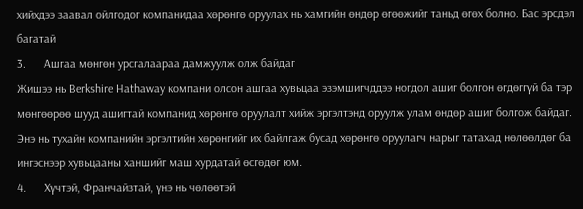хийхдээ заавал ойлгодог компанидаа хөрөнгө оруулах нь хамгийн өндөр өгөөжийг таньд өгөх болно. Бас эрсдэл багатай
3.      Ашгаа мөнгөн урсгалаараа дамжуулж олж байдаг
Жишээ нь Berkshire Hathaway компани олсон ашгаа хувьцаа эзэмшигчддээ ногдол ашиг болгон өгдөггүй ба тэр мөнгөөрөө шууд ашигтай компанид хөрөнгө оруулалт хийж эргэлтэнд оруулж улам өндөр ашиг болгож байдаг. Энэ нь тухайн компанийн эргэлтийн хөрөнгийг их байлгаж бусад хөрөнгө оруулагч нарыг татахад нөлөөлдөг ба ингэснээр хувьцааны ханшийг маш хурдатай өсгөдөг юм.
4.      Хүчтэй, Франчайзтай, үнэ нь чөлөөтэй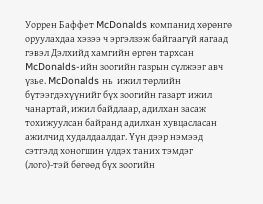Уоррен Баффет McDonalds компанид хөрөнгө оруулахдаа хэзээ ч эргэлзэж байгаагүй яагаад гэвэл Дэлхийд хамгийн өргөн тархсан McDonalds-ийн зоогийн газрын сүлжээг авч үзье. McDonalds нь  ижил төрлийн бүтээгдэхүүнийг бүх зоогийн газарт ижил чанартай, ижил байдлаар, адилхан засаж тохижуулсан байранд адилхан хувцасласан ажилчид худалдаалдаг. Үүн дээр нэмээд сэтгэлд хоногшин үлдэх таних тэмдэг (лого)-тэй бөгөөд бүх зоогийн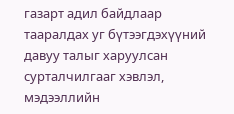газарт адил байдлаар тааралдах уг бүтээгдэхүүний давуу талыг харуулсан сурталчилгааг хэвлэл, мэдээллийн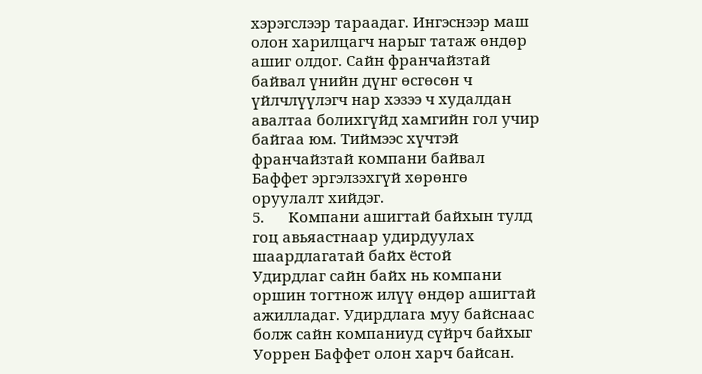хэрэгслээр тараадаг. Ингэснээр маш олон харилцагч нарыг татаж өндөр ашиг олдог. Сайн франчайзтай байвал үнийн дүнг өсгөсөн ч үйлчлүүлэгч нар хэзээ ч худалдан авалтаа болихгүйд хамгийн гол учир байгаа юм. Тиймээс хүчтэй франчайзтай компани байвал Баффет эргэлзэхгүй хөрөнгө оруулалт хийдэг.
5.      Компани ашигтай байхын тулд гоц авьяастнаар удирдуулах шаардлагатай байх ёстой
Удирдлаг сайн байх нь компани оршин тогтнож илүү өндөр ашигтай ажилладаг. Удирдлага муу байснаас болж сайн компаниуд сүйрч байхыг Уоррен Баффет олон харч байсан.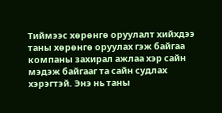Тиймээс хөрөнгө оруулалт хийхдээ таны хөрөнгө оруулах гэж байгаа компаны захирал ажлаа хэр сайн мэдэж байгааг та сайн судлах хэрэгтэй. Энэ нь таны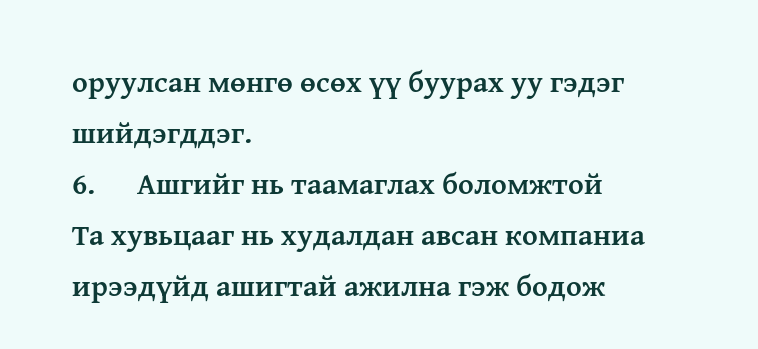оруулсан мөнгө өсөх үү буурах уу гэдэг шийдэгддэг.
6.      Ашгийг нь таамаглах боломжтой
Та хувьцааг нь худалдан авсан компаниа ирээдүйд ашигтай ажилна гэж бодож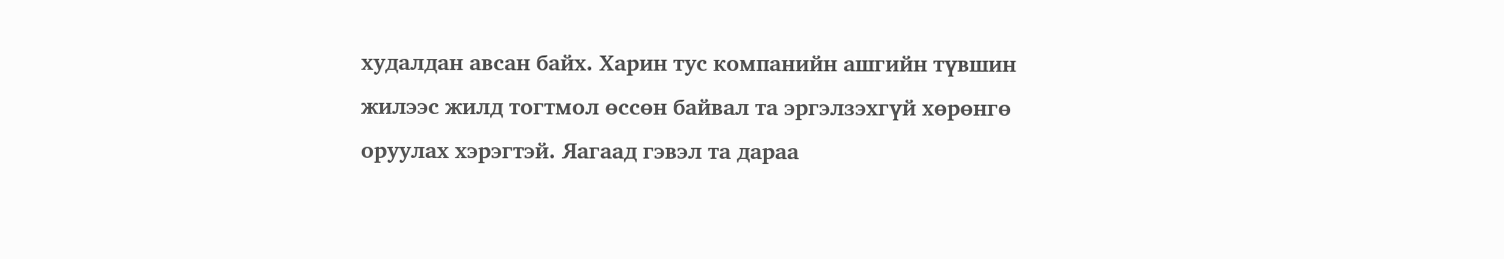худалдан авсан байх. Харин тус компанийн ашгийн түвшин жилээс жилд тогтмол өссөн байвал та эргэлзэхгүй хөрөнгө оруулах хэрэгтэй. Яагаад гэвэл та дараа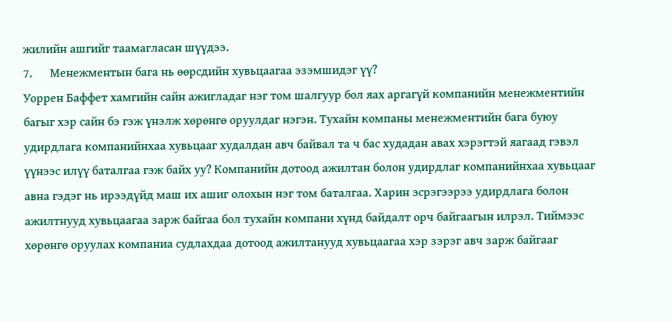жилийн ашгийг таамагласан шүүдээ.
7.      Менежментын бага нь өөрсдийн хувьцаагаа эзэмшидэг үү?
Уоррен Баффет хамгийн сайн ажигладаг нэг том шалгуур бол яах аргагүй компанийн менежментийн багыг хэр сайн бэ гэж үнэлж хөрөнгө оруулдаг нэгэн. Тухайн компаны менежментийн бага буюу удирдлага компанийнхаа хувьцааг худалдан авч байвал та ч бас худадан авах хэрэгтэй яагаад гэвэл үүнээс илүү баталгаа гэж байх уу? Компанийн дотоод ажилтан болон удирдлаг компанийнхаа хувьцааг авна гэдэг нь ирээдүйд маш их ашиг олохын нэг том баталгаа. Харин эсрэгээрээ удирдлага болон ажилтнууд хувьцаагаа зарж байгаа бол тухайн компани хүнд байдалт орч байгаагын илрэл. Тиймээс хөрөнгө оруулах компаниа судлахдаа дотоод ажилтанууд хувьцаагаа хэр зэрэг авч зарж байгааг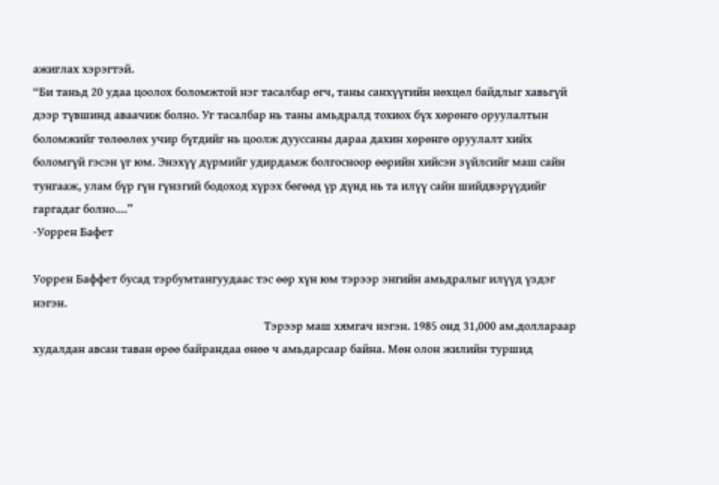ажиглах хэрэгтэй.
“Би таньд 20 удаа цоолох боломжтой нэг тасалбар өгч, таны санхүүгийн нөхцөл байдлыг хавьгүй дээр түвшинд аваачиж болно. Уг тасалбар нь таны амьдралд тохиох бүх хөрөнгө оруулалтын боломжийг төлөөлөх учир бүгдийг нь цоолж дууссаны дараа дахин хөрөнгө оруулалт хийх боломгүй гэсэн үг юм. Энэхүү дүрмийг удирдамж болгосноор өөрийн хийсэн зүйлсийг маш сайн тунгааж, улам бүр гүн гүнзгий бодоход хүрэх бөгөөд үр дүнд нь та илүү сайн шийдвэрүүдийг гаргадаг болно....”
-Уоррен Бафет

Уоррен Баффет бусад тэрбумтангуудаас тэс өөр хүн юм тэрээр энгийн амьдралыг илүүд үздэг нэгэн.
                                                                             Тэрээр маш хямгач нэгэн. 1985 онд 31,000 ам.доллараар худалдан авсан таван өрөө байрандаа өнөө ч амьдарсаар байна. Мөн олон жилийн туршид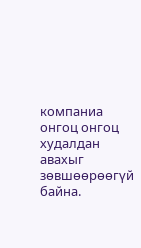компаниа онгоц онгоц худалдан авахыг зөвшөөрөөгүй байна.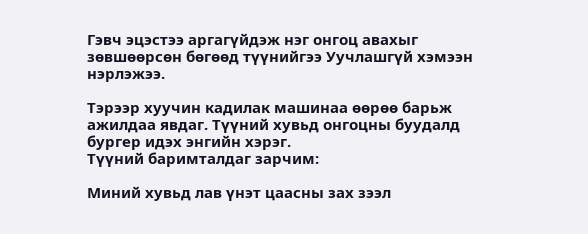Гэвч эцэстээ аргагүйдэж нэг онгоц авахыг зөвшөөрсөн бөгөөд түүнийгээ Уучлашгүй хэмээн нэрлэжээ.

Тэрээр хуучин кадилак машинаа өөрөө барьж ажилдаа явдаг. Түүний хувьд онгоцны буудалд бургер идэх энгийн хэрэг.
Түүний баримталдаг зарчим:

Миний хувьд лав үнэт цаасны зах зээл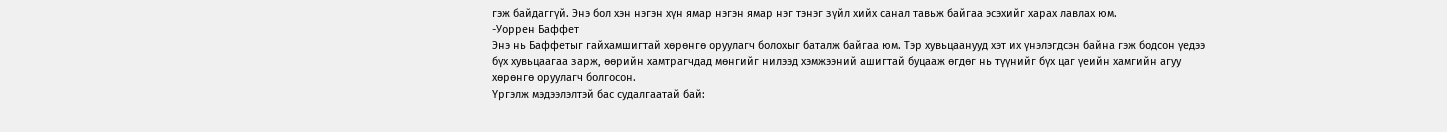гэж байдаггүй. Энэ бол хэн нэгэн хүн ямар нэгэн ямар нэг тэнэг зүйл хийх санал тавьж байгаа эсэхийг харах лавлах юм.
-Уоррен Баффет
Энэ нь Баффетыг гайхамшигтай хөрөнгө оруулагч болохыг баталж байгаа юм. Тэр хувьцаанууд хэт их үнэлэгдсэн байна гэж бодсон үедээ бүх хувьцаагаа зарж, өөрийн хамтрагчдад мөнгийг нилээд хэмжээний ашигтай буцааж өгдөг нь түүнийг бүх цаг үеийн хамгийн агуу хөрөнгө оруулагч болгосон.
Үргэлж мэдээлэлтэй бас судалгаатай бай: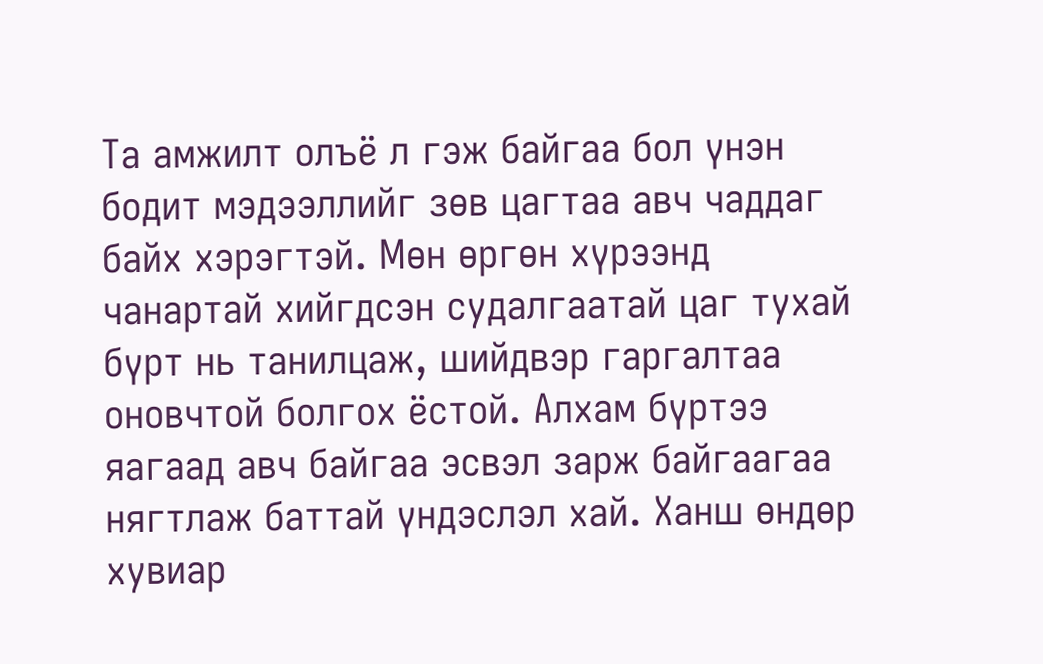Та амжилт олъё л гэж байгаа бол үнэн бодит мэдээллийг зөв цагтаа авч чаддаг байх хэрэгтэй. Мөн өргөн хүрээнд чанартай хийгдсэн судалгаатай цаг тухай бүрт нь танилцаж, шийдвэр гаргалтаа оновчтой болгох ёстой. Алхам бүртээ яагаад авч байгаа эсвэл зарж байгаагаа нягтлаж баттай үндэслэл хай. Ханш өндөр хувиар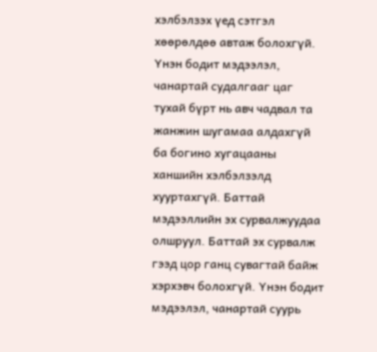хэлбэлзэх үед сэтгэл хөөрөлдөө автаж болохгүй. Үнэн бодит мэдээлэл, чанартай судалгааг цаг тухай бүрт нь авч чадвал та жанжин шугамаа алдахгүй ба богино хугацааны ханшийн хэлбэлзэлд хууртахгүй. Баттай мэдээллийн эх сурвалжуудаа олшруул. Баттай эх сурвалж гээд цор ганц сувагтай байж хэрхэвч болохгүй. Үнэн бодит мэдээлэл, чанартай суурь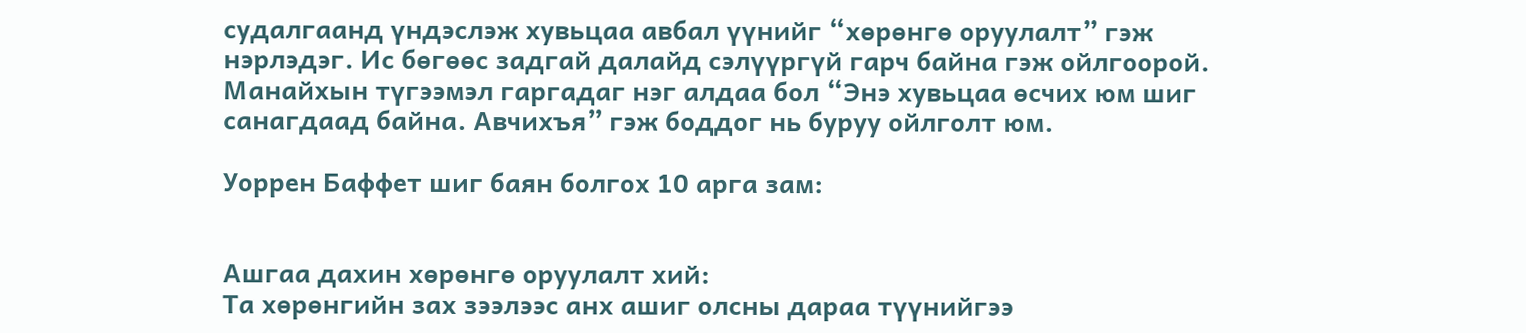судалгаанд үндэслэж хувьцаа авбал үүнийг “хөрөнгө оруулалт” гэж нэрлэдэг. Ис бөгөөс задгай далайд сэлүүргүй гарч байна гэж ойлгоорой. Манайхын түгээмэл гаргадаг нэг алдаа бол “Энэ хувьцаа өсчих юм шиг санагдаад байна. Авчихъя” гэж боддог нь буруу ойлголт юм.

Уоррен Баффет шиг баян болгох 10 арга зам:


Ашгаа дахин хөрөнгө оруулалт хий:
Та хөрөнгийн зах зээлээс анх ашиг олсны дараа түүнийгээ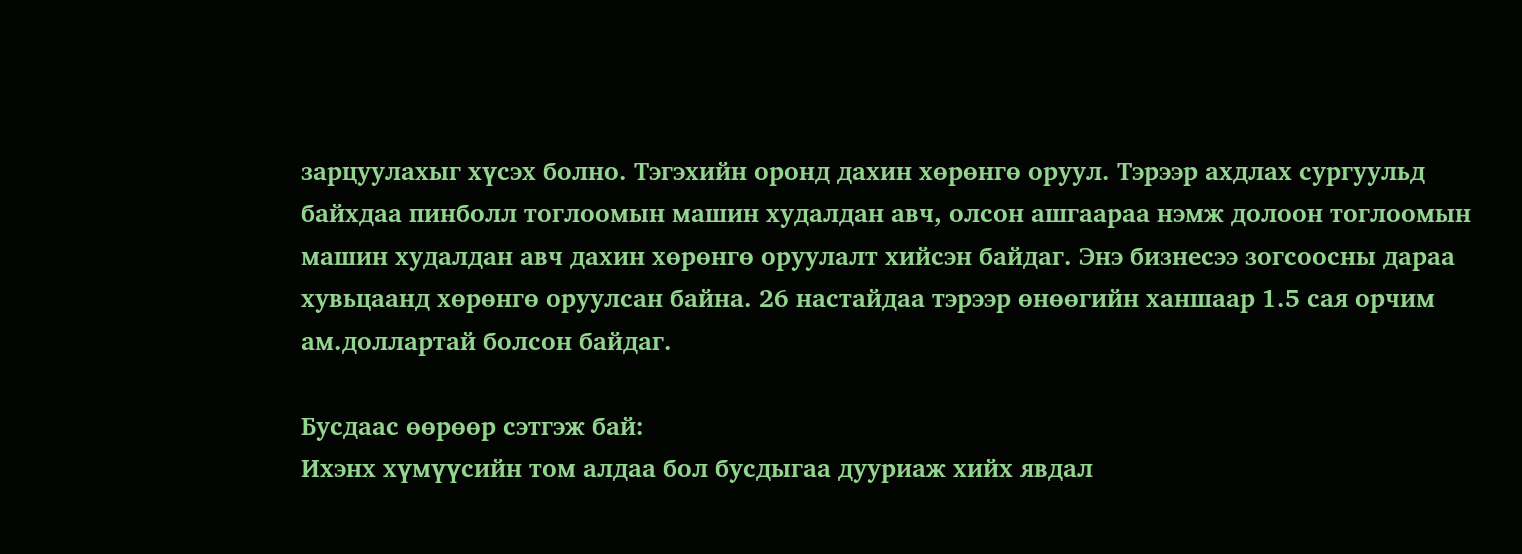зарцуулахыг хүсэх болно. Тэгэхийн оронд дахин хөрөнгө оруул. Тэрээр ахдлах сургуульд байхдаа пинболл тоглоомын машин худалдан авч, олсон ашгаараа нэмж долоон тоглоомын машин худалдан авч дахин хөрөнгө оруулалт хийсэн байдаг. Энэ бизнесээ зогсоосны дараа хувьцаанд хөрөнгө оруулсан байна. 26 настайдаа тэрээр өнөөгийн ханшаар 1.5 сая орчим ам.доллартай болсон байдаг.

Бусдаас өөрөөр сэтгэж бай:
Ихэнх хүмүүсийн том алдаа бол бусдыгаа дууриаж хийх явдал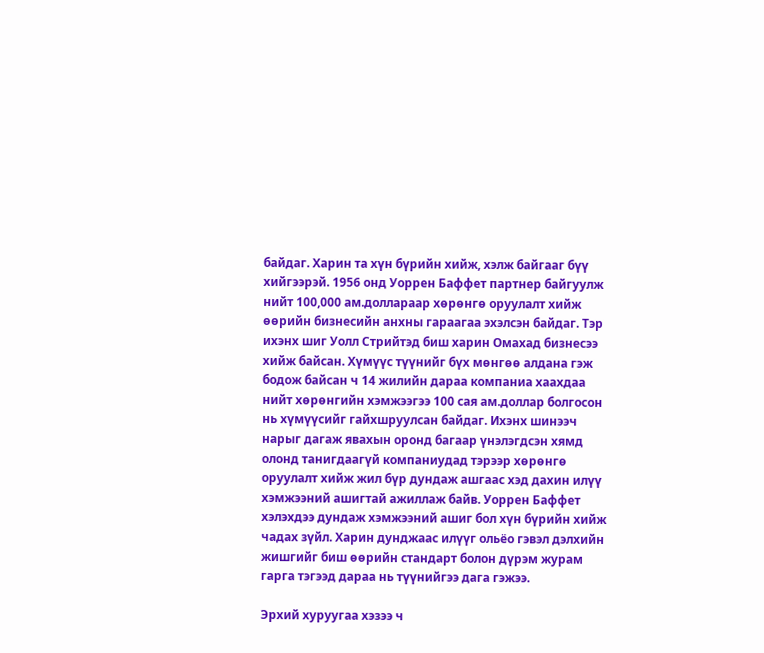байдаг. Харин та хүн бүрийн хийж, хэлж байгааг бүү хийгээрэй. 1956 онд Уоррен Баффет партнер байгуулж нийт 100,000 ам.доллараар хөрөнгө оруулалт хийж өөрийн бизнесийн анхны гараагаа эхэлсэн байдаг. Тэр ихэнх шиг Уолл Стрийтэд биш харин Омахад бизнесээ хийж байсан. Хүмүүс түүнийг бүх мөнгөө алдана гэж бодож байсан ч 14 жилийн дараа компаниа хаахдаа  нийт хөрөнгийн хэмжээгээ 100 сая ам.доллар болгосон нь хүмүүсийг гайхшруулсан байдаг. Ихэнх шинээч нарыг дагаж явахын оронд багаар үнэлэгдсэн хямд олонд танигдаагүй компаниудад тэрээр хөрөнгө оруулалт хийж жил бүр дундаж ашгаас хэд дахин илүү хэмжээний ашигтай ажиллаж байв. Уоррен Баффет хэлэхдээ дундаж хэмжээний ашиг бол хүн бүрийн хийж чадах зүйл. Харин дунджаас илүүг ольёо гэвэл дэлхийн жишгийг биш өөрийн стандарт болон дүрэм журам гарга тэгээд дараа нь түүнийгээ дага гэжээ.

Эрхий хуруугаа хэзээ ч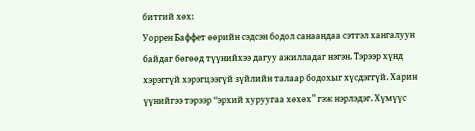битгий хөх:
Уоррен Баффет өөрийн сэдсэн бодол санаандаа сэтгэл хангалуун байдаг бөгөөд түүнийхээ дагуу ажилладаг нэгэн. Тэрээр хүнд хэрэггүй хэрэгцээгүй зүйлийн талаар бодохыг хүсдэггүй. Харин үүнийгээ тэрээр “эрхий хуруугаа хөхөх” гэж нэрлэдэг. Хүмүүс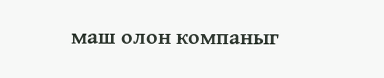маш олон компаныг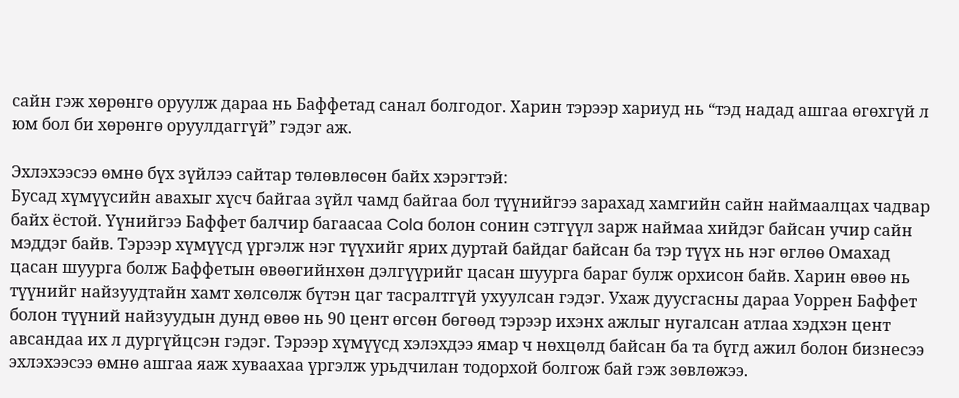сайн гэж хөрөнгө оруулж дараа нь Баффетад санал болгодог. Харин тэрээр хариуд нь “тэд надад ашгаа өгөхгүй л юм бол би хөрөнгө оруулдаггүй” гэдэг аж.

Эхлэхээсээ өмнө бүх зүйлээ сайтар төлөвлөсөн байх хэрэгтэй:
Бусад хүмүүсийн авахыг хүсч байгаа зүйл чамд байгаа бол түүнийгээ зарахад хамгийн сайн наймаалцах чадвар байх ёстой. Үүнийгээ Баффет балчир багаасаа Cola болон сонин сэтгүүл зарж наймаа хийдэг байсан учир сайн мэддэг байв. Тэрээр хүмүүсд үргэлж нэг түүхийг ярих дуртай байдаг байсан ба тэр түүх нь нэг өглөө Омахад цасан шуурга болж Баффетын өвөөгийнхөн дэлгүүрийг цасан шуурга бараг булж орхисон байв. Харин өвөө нь түүнийг найзуудтайн хамт хөлсөлж бүтэн цаг тасралтгүй ухуулсан гэдэг. Ухаж дуусгасны дараа Уоррен Баффет болон түүний найзуудын дунд өвөө нь 90 цент өгсөн бөгөөд тэрээр ихэнх ажлыг нугалсан атлаа хэдхэн цент авсандаа их л дургүйцсэн гэдэг. Тэрээр хүмүүсд хэлэхдээ ямар ч нөхцөлд байсан ба та бүгд ажил болон бизнесээ эхлэхээсээ өмнө ашгаа яаж хуваахаа үргэлж урьдчилан тодорхой болгож бай гэж зөвлөжээ.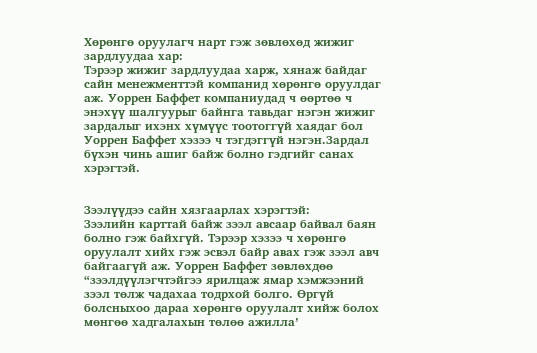Хөрөнгө оруулагч нарт гэж зөвлөхөд жижиг зардлуудаа хар:
Тэрээр жижиг зардлуудаа харж, хянаж байдаг сайн менежменттэй компанид хөрөнгө оруулдаг аж. Уоррен Баффет компаниудад ч өөртөө ч энэхүү шалгуурыг байнга тавьдаг нэгэн жижиг зардалыг ихэнх хүмүүс тоотоггүй хаядаг бол Уоррен Баффет хэзээ ч тэгдэггүй нэгэн.Зардал бүхэн чинь ашиг байж болно гэдгийг санах хэрэгтэй.


Зээлүүдээ сайн хязгаарлах хэрэгтэй:
Зээлийн карттай байж зээл авсаар байвал баян болно гэж байхгүй. Тэрээр хэзээ ч хөрөнгө оруулалт хийх гэж эсвэл байр авах гэж зээл авч байгаагүй аж. Уоррен Баффет зөвлөхдөө “зээлдүүлэгчтэйгээ ярилцаж ямар хэмжээний зээл төлж чадахаа тодрхой болго. Өргүй болсныхоо дараа хөрөнгө оруулалт хийж болох мөнгөө хадгалахын төлөө ажилла’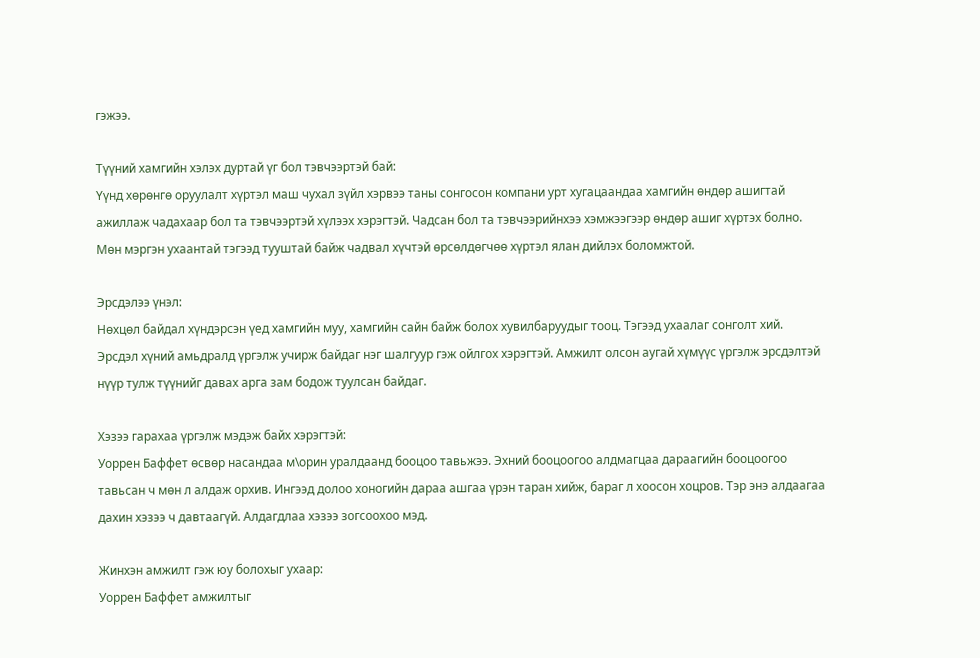гэжээ.

Түүний хамгийн хэлэх дуртай үг бол тэвчээртэй бай:
Үүнд хөрөнгө оруулалт хүртэл маш чухал зүйл хэрвээ таны сонгосон компани урт хугацаандаа хамгийн өндөр ашигтай ажиллаж чадахаар бол та тэвчээртэй хүлээх хэрэгтэй. Чадсан бол та тэвчээрийнхээ хэмжээгээр өндөр ашиг хүртэх болно. Мөн мэргэн ухаантай тэгээд тууштай байж чадвал хүчтэй өрсөлдөгчөө хүртэл ялан дийлэх боломжтой.

Эрсдэлээ үнэл:
Нөхцөл байдал хүндэрсэн үед хамгийн муу, хамгийн сайн байж болох хувилбаруудыг тооц. Тэгээд ухаалаг сонголт хий. Эрсдэл хүний амьдралд үргэлж учирж байдаг нэг шалгуур гэж ойлгох хэрэгтэй. Амжилт олсон аугай хүмүүс үргэлж эрсдэлтэй нүүр тулж түүнийг давах арга зам бодож туулсан байдаг.

Хэзээ гарахаа үргэлж мэдэж байх хэрэгтэй:
Уоррен Баффет өсвөр насандаа м\орин уралдаанд бооцоо тавьжээ. Эхний бооцоогоо алдмагцаа дараагийн бооцоогоо тавьсан ч мөн л алдаж орхив. Ингээд долоо хоногийн дараа ашгаа үрэн таран хийж, бараг л хоосон хоцров. Тэр энэ алдаагаа дахин хэзээ ч давтаагүй. Алдагдлаа хэзээ зогсоохоо мэд.

Жинхэн амжилт гэж юу болохыг ухаар:
Уоррен Баффет амжилтыг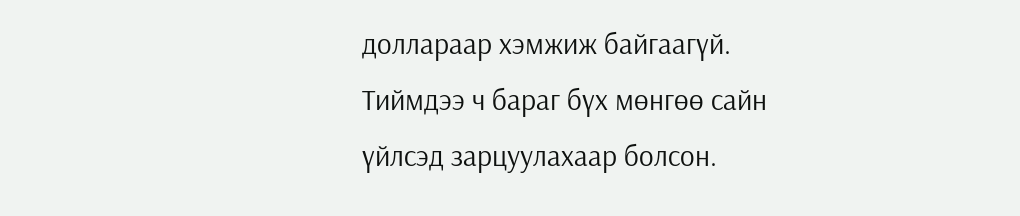доллараар хэмжиж байгаагүй. Тиймдээ ч бараг бүх мөнгөө сайн үйлсэд зарцуулахаар болсон.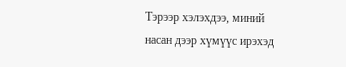Тэрээр хэлэхдээ, миний насан дээр хүмүүс ирэхэд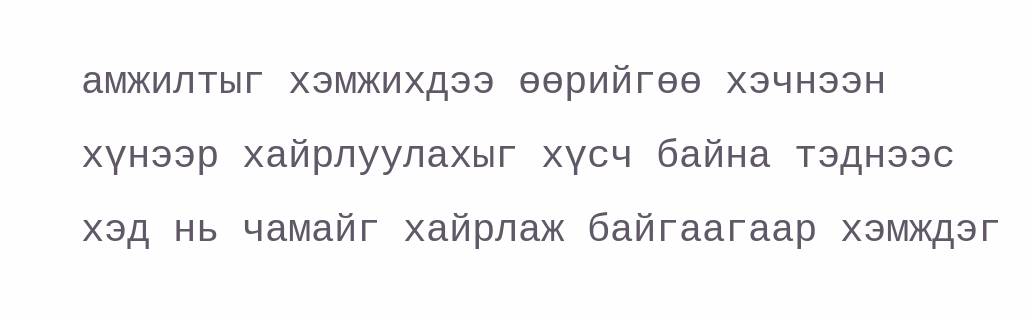амжилтыг хэмжихдээ өөрийгөө хэчнээн хүнээр хайрлуулахыг хүсч байна тэднээс хэд нь чамайг хайрлаж байгаагаар хэмждэг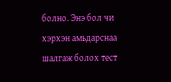болно. Энэ бол чи хэрхэн амьдарснаа шалгаж болох тест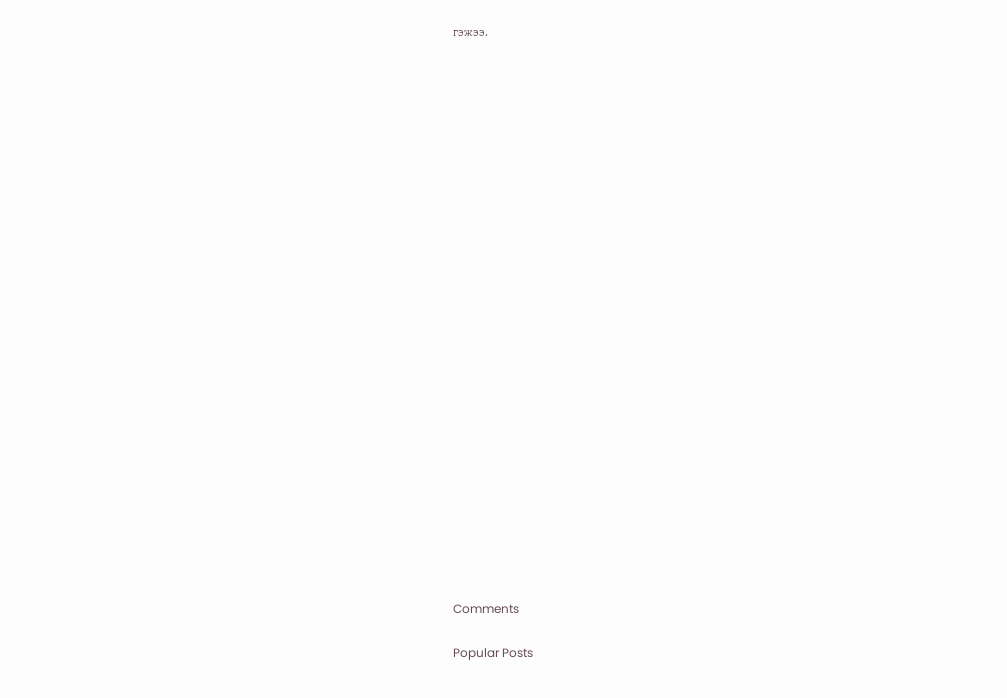гэжээ.

























Comments

Popular Posts